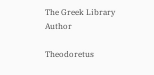The Greek Library Author

Theodoretus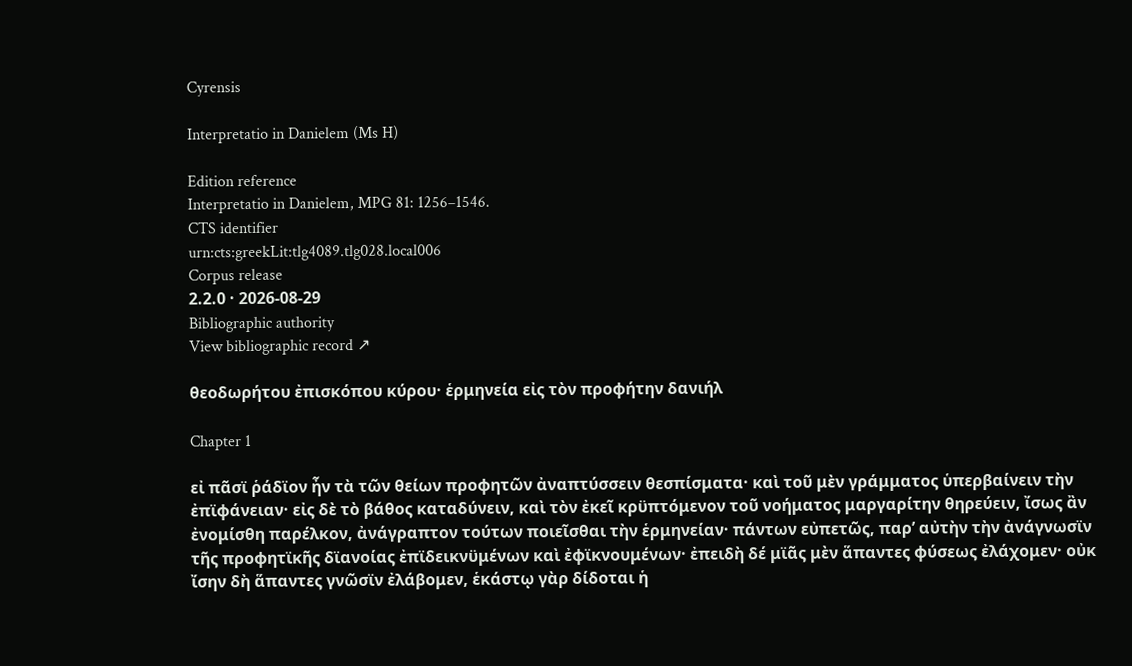Cyrensis

Interpretatio in Danielem (Ms H)

Edition reference
Interpretatio in Danielem, MPG 81: 1256–1546.
CTS identifier
urn:cts:greekLit:tlg4089.tlg028.local006
Corpus release
2.2.0 · 2026-08-29
Bibliographic authority
View bibliographic record ↗

θεοδωρήτου ἐπισκόπου κύρου· ἑρμηνεία εἰς τὸν προφήτην δανιήλ

Chapter 1

εἰ πᾶσϊ ῥάδϊον ἦν τὰ τῶν θείων προφητῶν ἀναπτύσσειν θεσπίσματα· καὶ τοῦ μὲν γράμματος ὑπερβαίνειν τὴν ἐπϊφάνειαν· εἰς δὲ τὸ βάθος καταδύνειν, καὶ τὸν ἐκεῖ κρϋπτόμενον τοῦ νοήματος μαργαρίτην θηρεύειν, ἴσως ἂν ἐνομίσθη παρέλκον, ἀνάγραπτον τούτων ποιεῖσθαι τὴν ἑρμηνείαν· πάντων εὐπετῶς, παρ’ αὐτὴν τὴν ἀνάγνωσϊν τῆς προφητϊκῆς δϊανοίας ἐπϊδεικνϋμένων καὶ ἐφϊκνουμένων· ἐπειδὴ δέ μϊᾶς μὲν ἅπαντες φύσεως ἐλάχομεν· οὐκ ἴσην δὴ ἅπαντες γνῶσϊν ἐλάβομεν, ἑκάστῳ γὰρ δίδοται ἡ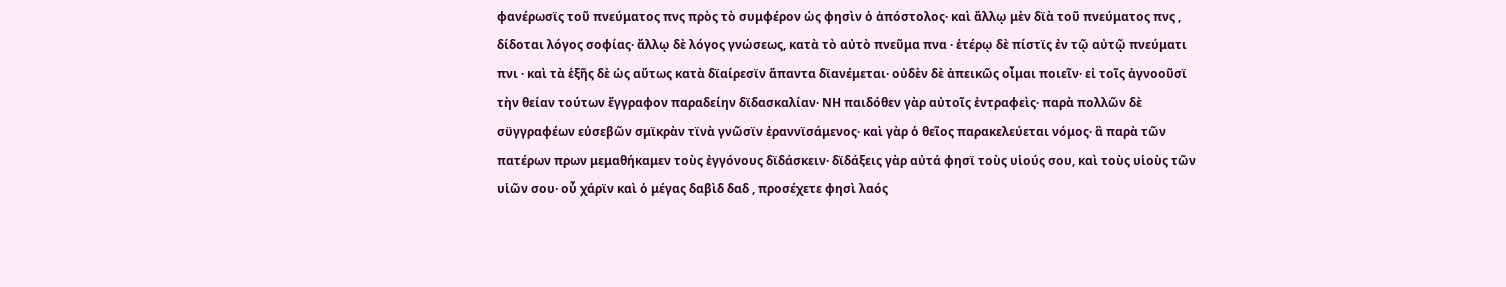φανέρωσϊς τοῦ πνεύματος πνς πρὸς τὸ συμφέρον ὡς φησὶν ὁ ἀπόστολος· καὶ ἄλλῳ μὲν δϊὰ τοῦ πνεύματος πνς , δίδοται λόγος σοφίας· ἄλλῳ δὲ λόγος γνώσεως, κατὰ τὸ αὐτὸ πνεῦμα πνα · ἑτέρῳ δὲ πίστϊς ἐν τῷ αὐτῷ πνεύματι πνι · καὶ τὰ ἑξῆς δὲ ὡς αὔτως κατὰ δϊαίρεσϊν ἅπαντα δϊανέμεται· οὐδὲν δὲ ἀπεικῶς οἶμαι ποιεῖν· εἰ τοῖς ἀγνοοῦσϊ τὴν θείαν τούτων ἔγγραφον παραδείην δϊδασκαλίαν· ΝΗ παιδόθεν γὰρ αὐτοῖς ἐντραφεὶς· παρὰ πολλῶν δὲ σϋγγραφέων εὐσεβῶν σμϊκρὰν τϊνὰ γνῶσϊν ἐραννϊσάμενος· καὶ γὰρ ὁ θεῖος παρακελεύεται νόμος· ἃ παρὰ τῶν πατέρων πρων μεμαθήκαμεν τοὺς ἐγγόνους δϊδάσκειν· δϊδάξεις γὰρ αὐτά φησϊ τοὺς υἱούς σου, καὶ τοὺς υἱοὺς τῶν υἱῶν σου· οὗ χάρϊν καὶ ὁ μέγας δαβὶδ δαδ , προσέχετε φησὶ λαός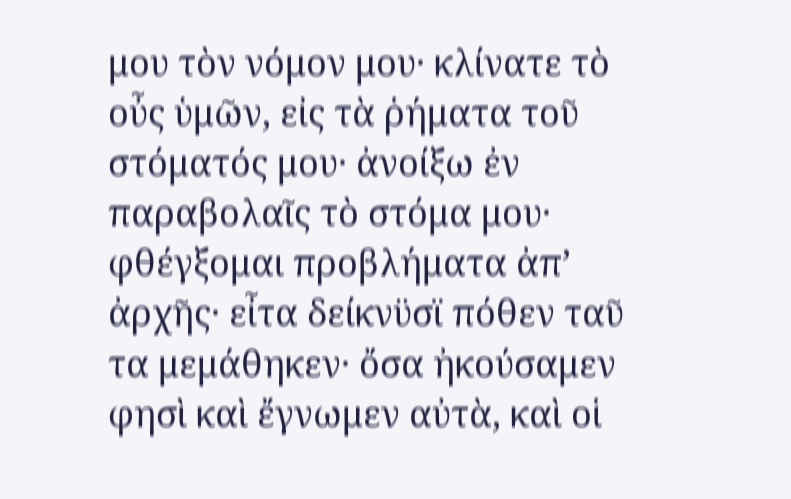μου τὸν νόμον μου· κλίνατε τὸ οὖς ὑμῶν, εἰς τὰ ῥήματα τοῦ στόματός μου· ἀνοίξω ἐν παραβολαῖς τὸ στόμα μου· φθέγξομαι προβλήματα ἀπ’ ἀρχῆς· εἶτα δείκνϋσϊ πόθεν ταῦ τα μεμάθηκεν· ὄσα ἠκούσαμεν φησὶ καὶ ἔγνωμεν αὐτὰ, καὶ οἱ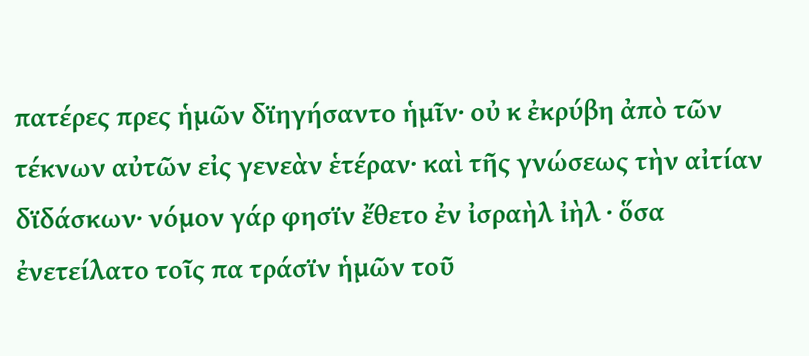πατέρες πρες ἡμῶν δϊηγήσαντο ἡμῖν· οὐ κ ἐκρύβη ἀπὸ τῶν τέκνων αὐτῶν εἰς γενεὰν ἑτέραν· καὶ τῆς γνώσεως τὴν αἰτίαν δϊδάσκων· νόμον γάρ φησϊν ἔθετο ἐν ἰσραὴλ ἰὴλ · ὅσα ἐνετείλατο τοῖς πα τράσϊν ἡμῶν τοῦ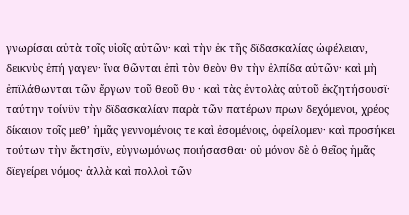γνωρίσαι αὐτὰ τοῖς υἱοῖς αὐτῶν· καὶ τὴν ἐκ τῆς δϊδασκαλίας ὠφέλειαν, δεικνὺς ἐπή γαγεν· ἵνα θῶνται ἐπὶ τὸν θεὸν θν τὴν ἐλπίδα αὐτῶν· καὶ μὴ ἐπϊλάθωνται τῶν ἔργων τοῦ θεοῦ θυ · καὶ τὰς ἐντολὰς αὐτοῦ ἐκζητήσουσϊ· ταύτην τοίνϋν τὴν δϊδασκαλίαν παρὰ τῶν πατέρων πρων δεχόμενοι, χρέος δίκαιον τοῖς μεθ’ ἡμᾶς γεννομένοις τε καὶ ἐσομένοις, ὀφείλομεν· καὶ προσήκει τούτων τὴν ἔκτησϊν, εὐγνωμόνως ποιήσασθαι· οὐ μόνον δὲ ὁ θεῖος ἡμᾶς δϊεγείρει νόμος· ἀλλὰ καὶ πολλοὶ τῶν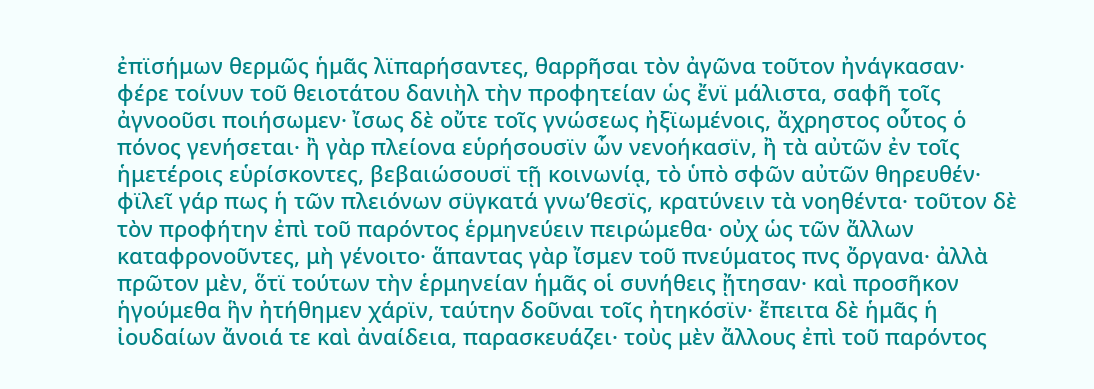ἐπϊσήμων θερμῶς ἡμᾶς λϊπαρήσαντες, θαρρῆσαι τὸν ἀγῶνα τοῦτον ἠνάγκασαν· φέρε τοίνυν τοῦ θειοτάτου δανιὴλ τὴν προφητείαν ὡς ἔνϊ μάλιστα, σαφῆ τοῖς ἀγνοοῦσι ποιήσωμεν· ἴσως δὲ οὔτε τοῖς γνώσεως ἠξϊωμένοις, ἄχρηστος οὗτος ὁ πόνος γενήσεται· ἢ γὰρ πλείονα εὑρήσουσϊν ὧν νενοήκασϊν, ἢ τὰ αὐτῶν ἐν τοῖς ἡμετέροις εὑρίσκοντες, βεβαιώσουσϊ τῇ κοινωνίᾳ, τὸ ὑπὸ σφῶν αὐτῶν θηρευθέν· φϊλεῖ γάρ πως ἡ τῶν πλειόνων σϋγκατά γνω’θεσϊς, κρατύνειν τὰ νοηθέντα· τοῦτον δὲ τὸν προφήτην ἐπὶ τοῦ παρόντος ἑρμηνεύειν πειρώμεθα· οὐχ ὡς τῶν ἄλλων καταφρονοῦντες, μὴ γένοιτο· ἅπαντας γὰρ ἴσμεν τοῦ πνεύματος πνς ὄργανα· ἀλλὰ πρῶτον μὲν, ὅτϊ τούτων τὴν ἑρμηνείαν ἡμᾶς οἱ συνήθεις ᾔτησαν· καὶ προσῆκον ἡγούμεθα ἣν ἠτήθημεν χάρϊν, ταύτην δοῦναι τοῖς ἠτηκόσϊν· ἔπειτα δὲ ἡμᾶς ἡ ἰουδαίων ἄνοιά τε καὶ ἀναίδεια, παρασκευάζει· τοὺς μὲν ἄλλους ἐπὶ τοῦ παρόντος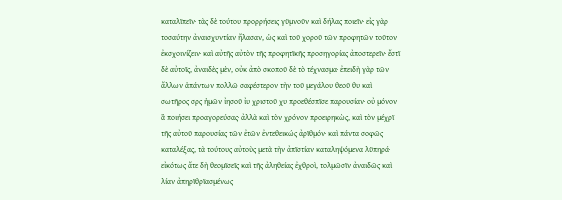καταλϊπεῖν· τὰς δὲ τούτου προρρήσεις γϋμνοῦν καὶ δήλας ποιεῖν· εἰς γὰρ τοσαύτην ἀναισχυντίαν ἤλασαν, ὡς καὶ τοῦ χοροῦ τῶν προφητῶν τοῦτον ἐκσχοινίζειν· καὶ αὐτῆς αὐτὸν τῆς προφητϊκῆς προσηγορίας ἀποστερεῖν· ἔστϊ δὲ αὐτοῖς, ἀναιδὲς μὲν, οὐκ ἀπὸ σκοποῦ δὲ τὸ τέχνασμα· ἐπειδὴ γὰρ τῶν ἄλλων ἁπάντων πολλῶ σαφέστερον τὴν τοῦ μεγάλου θεοῦ θυ καὶ σωτῆρος σρς ἡμῶν ἰησοῦ ἰυ χριστοῦ χυ προεθέσπϊσε παρουσίαν· οὐ μόνον ἃ ποιήσει προαγορεύσας· ἀλλὰ καὶ τὸν χρόνον προειρηκὼς, καὶ τὸν μέχρϊ τῆς αὐτοῦ παρουσίας τῶν ἐτῶν ἐντεθεικώς ἀρϊθμόν· καὶ πάντα σοφῶς καταλέξας, τὰ τούτους αὐτοὺς μετὰ τὴν ἀπϊστίαν καταληψόμενα λϋπηρά· εἰκότως ἄτε δὴ θεομϊσεῖς καὶ τῆς ἀληθείας ἐχθροὶ, τολμῶσϊν ἀναιδῶς καὶ λίαν ἀπηρϊθρϊασμένως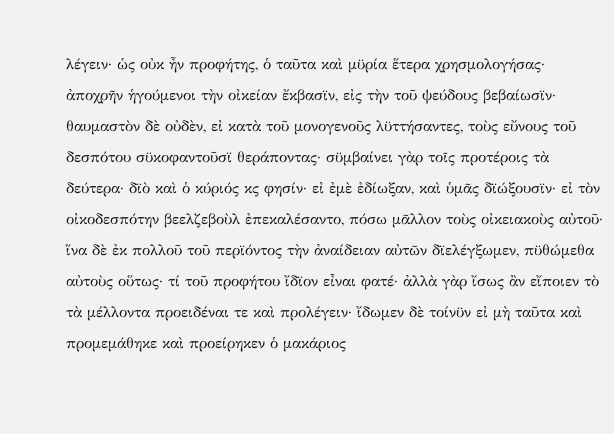λέγειν· ὡς οὐκ ἦν προφήτης, ὁ ταῦτα καὶ μϋρία ἕτερα χρησμολογήσας· ἀποχρῆν ἡγούμενοι τὴν οἰκείαν ἔκβασϊν, εἰς τὴν τοῦ ψεύδους βεβαίωσϊν· θαυμαστὸν δὲ οὐδὲν, εἰ κατὰ τοῦ μονογενοῦς λϋττήσαντες, τοὺς εὔνους τοῦ δεσπότου σϋκοφαντοῦσϊ θεράποντας· σϋμβαίνει γὰρ τοῖς προτέροις τὰ δεύτερα· δϊὸ καὶ ὁ κύριός κς φησίν· εἰ ἐμὲ ἐδίωξαν, καὶ ὑμᾶς δϊώξουσϊν· εἰ τὸν οἰκοδεσπότην βεελζεβοὺλ ἐπεκαλέσαντο, πόσω μᾶλλον τοὺς οἰκειακοὺς αὐτοῦ· ἵνα δὲ ἐκ πολλοῦ τοῦ περϊόντος τὴν ἀναίδειαν αὐτῶν δϊελέγξωμεν, πϋθώμεθα αὐτοὺς οὕτως· τί τοῦ προφήτου ἴδϊον εἶναι φατέ· ἀλλὰ γὰρ ἴσως ἂν εἴποιεν τὸ τὰ μέλλοντα προειδέναι τε καὶ προλέγειν· ἴδωμεν δὲ τοίνϋν εἰ μὴ ταῦτα καὶ προμεμάθηκε καὶ προείρηκεν ὁ μακάριος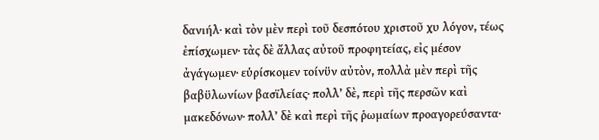δανιήλ· καὶ τὸν μὲν περὶ τοῦ δεσπότου χριστοῦ χυ λόγον, τέως ἐπίσχωμεν· τὰς δὲ ἄλλας αὐτοῦ προφητείας, εἰς μέσον ἀγάγωμεν· εὑρίσκομεν τοίνϋν αὐτὸν, πολλὰ μὲν περὶ τῆς βαβϋλωνίων βασϊλείας· πολλ’ δὲ, περὶ τῆς περσῶν καὶ μακεδόνων· πολλ’ δὲ καὶ περὶ τῆς ῥωμαίων προαγορεύσαντα·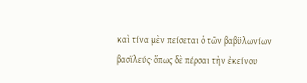καὶ τίνα μὲν πείσεται ὁ τῶν βαβϋλωνίων βασϊλεύς· ὅπως δὲ πέρσαι τὴν ἐκείνου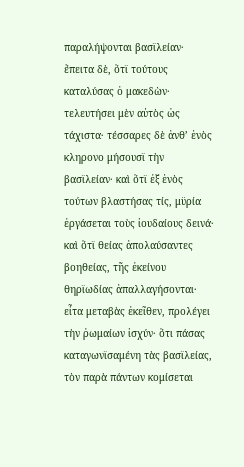παραλήψονται βασϊλείαν· ἔπειτα δὲ, ὅτϊ τούτους καταλύσας ὁ μακεδὼν· τελευτήσει μὲν αὐτὸς ὡς τάχιστα· τέσσαρες δὲ ἀνθ’ ἑνὸς κληρονο μήσουσϊ τὴν βασϊλείαν· καὶ ὅτϊ ἐξ ἑνὸς τούτων βλαστήσας τίς, μϋρία ἐργάσεται τοὺς ἰουδαίους δεινά· καὶ ὅτϊ θείας ἀπολαύσαντες βοηθείας, τῆς ἐκείνου θηρϊωδίας ἀπαλλαγήσονται· εἶτα μεταβὰς ἐκεῖθεν, προλέγει τὴν ῥωμαίων ἰσχύν· ὅτι πάσας καταγωνϊσαμένη τὰς βασϊλείας, τὸν παρὰ πάντων κομίσεται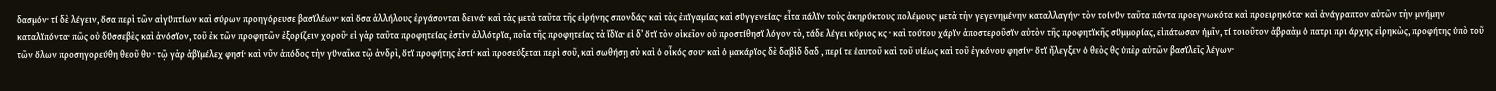δασμόν· τί δὲ λέγειν, ὅσα περὶ τῶν αἰγϋπτίων καὶ σύρων προηγόρευσε βασϊλέων· καὶ ὅσα ἀλλήλους ἐργάσονται δεινά· καὶ τὰς μετὰ ταῦτα τῆς εἰρήνης σπονδάς· καὶ τὰς ἐπϊγαμίας καὶ σϋγγενείας· εἶτα πάλϊν τοὺς ἀκηρύκτους πολέμους· μετὰ τὴν γεγενημένην καταλλαγήν· τὸν τοίνϋν ταῦτα πάντα προεγνωκότα καὶ προειρηκότα· καὶ ἀνάγραπτον αὐτῶν τὴν μνήμην καταλϊπόντα· πῶς οὐ δϋσσεβὲς καὶ ἀνόσϊον, τοῦ ἐκ τῶν προφητῶν ἐξορίζειν χοροῦ· εἰ γὰρ ταῦτα προφητείας ἐστὶν ἀλλότρϊα, ποῖα τῆς προφητείας τὰ ἴδϊα· εἰ δ’ ὅτϊ τὸν οἰκεῖον οὐ προστίθησϊ λόγον τὸ, τάδε λέγει κύριος κς · καὶ τούτου χάρϊν ἀποστεροῦσϊν αὐτὸν τῆς προφητϊκῆς σϋμμορίας, εἰπάτωσαν ἡμῖν, τί τοιοῦτον ἀβραὰμ ὁ πατρι πρι άρχης εἰρηκὼς, προφήτης ὑπὸ τοῦ τῶν ὅλων προσηγορεύθη θεοῦ θυ · τῷ γὰρ ἀβϊμέλεχ φησί· καὶ νῦν ἀπόδος τὴν γϋναῖκα τῷ ἀνδρὶ, ὅτϊ προφήτης ἐστί· καὶ προσεύξεται περὶ σοῦ, καὶ σωθήσῃ σὺ καὶ ὁ οἶκός σου· καὶ ὁ μακάρϊος δὲ δαβὶδ δαδ , περί τε ἑαυτοῦ καὶ τοῦ υἱέως καὶ τοῦ ἐγκόνου φησίν· ὅτϊ ἤλεγξεν ὁ θεὸς θς ὑπὲρ αὐτῶν βασϊλεῖς λέγων·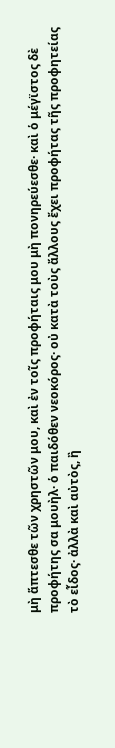μὴ ἅπτεσθε τῶν χρηστῶν μου, καὶ ἐν τοῖς προφήταις μου μὴ πονηρεύεσθε· καὶ ὁ μέγϊστος δὲ προφήτης σα μουὴλ· ὁ παιδόθεν νεοκόρος· οὐ κατὰ τοὺς ἄλλους ἔχει προφήτας τῆς προφητείας τὸ εἶδος· ἀλλὰ καὶ αὐτὸς, ἢ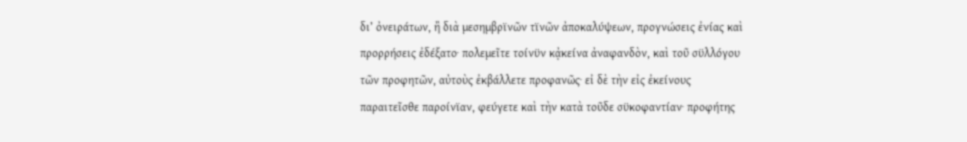δι’ ὀνειράτων, ἢ διὰ μεσημβρϊνῶν τϊνῶν ἀποκαλύψεων, προγνώσεις ἐνίας καὶ προρρήσεις ἐδέξατο· πολεμεῖτε τοίνϋν κᾀκείνα ἀναφανδὸν, καὶ τοῦ σϋλλόγου τῶν προφητῶν, αὐτοὺς ἐκβάλλετε προφανῶς· εἰ δὲ τὴν εἰς ἐκείνους παραιτεῖσθε παροίνϊαν, φεύγετε καὶ τὴν κατὰ τοῦδε σϋκοφαντίαν· προφήτης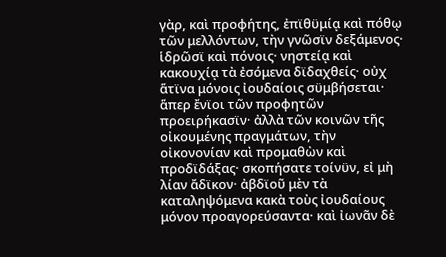γὰρ, καὶ προφήτης, ἐπϊθϋμίᾳ καὶ πόθῳ τῶν μελλόντων, τὴν γνῶσϊν δεξάμενος· ἱδρῶσϊ καὶ πόνοις· νηστείᾳ καὶ κακουχίᾳ τὰ ἐσόμενα δϊδαχθείς· οὐχ ἅτϊνα μόνοις ἰουδαίοις σϋμβήσεται· ἅπερ ἔνϊοι τῶν προφητῶν προειρήκασϊν· ἀλλὰ τῶν κοινῶν τῆς οἰκουμένης πραγμάτων, τὴν οἰκονονίαν καὶ προμαθὼν καὶ προδϊδάξας· σκοπήσατε τοίνϋν, εἰ μὴ λίαν ἄδϊκον· ἀβδϊοῦ μὲν τὰ καταληψόμενα κακὰ τοὺς ἰουδαίους μόνον προαγορεύσαντα· καὶ ἰωνᾶν δὲ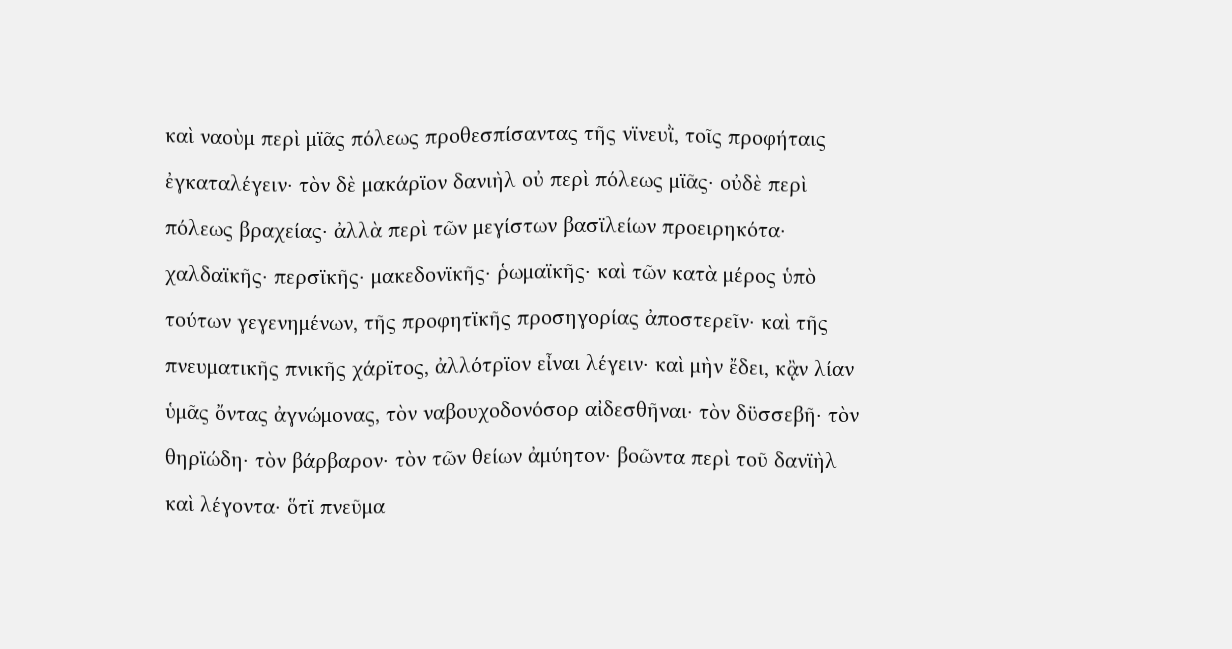καὶ ναοὺμ περὶ μϊᾶς πόλεως προθεσπίσαντας τῆς νϊνευῒ, τοῖς προφήταις ἐγκαταλέγειν· τὸν δὲ μακάρϊον δανιὴλ οὐ περὶ πόλεως μϊᾶς· οὐδὲ περὶ πόλεως βραχείας· ἀλλὰ περὶ τῶν μεγίστων βασϊλείων προειρηκότα· χαλδαϊκῆς· περσϊκῆς· μακεδονϊκῆς· ῥωμαϊκῆς· καὶ τῶν κατὰ μέρος ὑπὸ τούτων γεγενημένων, τῆς προφητϊκῆς προσηγορίας ἀποστερεῖν· καὶ τῆς πνευματικῆς πνικῆς χάρϊτος, ἀλλότρϊον εἶναι λέγειν· καὶ μὴν ἔδει, κᾂν λίαν ὑμᾶς ὄντας ἀγνώμονας, τὸν ναβουχοδονόσορ αἰδεσθῆναι· τὸν δϋσσεβῆ· τὸν θηρϊώδη· τὸν βάρβαρον· τὸν τῶν θείων ἀμύητον· βοῶντα περὶ τοῦ δανϊὴλ καὶ λέγοντα· ὅτϊ πνεῦμα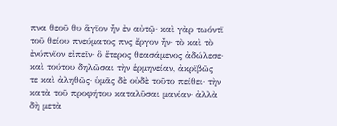πνα θεοῦ θυ ἅγϊον ἦν ἐν αὐτῷ· καὶ γὰρ τωόντϊ τοῦ θείου πνεύματος πνς ἔργον ἦν· τὸ καὶ τὸ ἐνύπνϊον εἰπεῖν· ὃ ἕτερος θεασάμενος ἀδώλεσε· καὶ τούτου δηλῶσαι τὴν ἑρμηνείαν, ἀκρϊβῶς τε καὶ ἀληθῶς· ὑμᾶς δὲ οὐδὲ τοῦτο πείθει· τὴν κατὰ τοῦ προφήτου καταλῦσαι μανίαν· ἀλλὰ δὴ μετὰ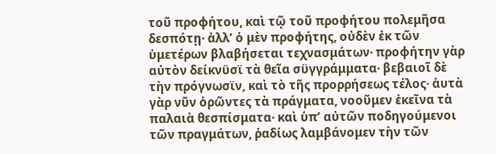τοῦ προφήτου, καὶ τῷ τοῦ προφήτου πολεμῆσα δεσπότῃ· ἀλλ’ ὁ μὲν προφήτης, οὐδὲν ἐκ τῶν ὑμετέρων βλαβήσεται τεχνασμάτων· προφήτην γὰρ αὐτὸν δείκνϋσϊ τὰ θεῖα σϋγγράμματα· βεβαιοῖ δὲ τὴν πρόγνωσϊν, καὶ τὸ τῆς προρρήσεως τέλος· ἀυτὰ γὰρ νῦν ὁρῶντες τὰ πράγματα, νοοῦμεν ἐκεῖνα τὰ παλαιὰ θεσπίσματα· καὶ ὑπ’ αὐτῶν ποδηγούμενοι τῶν πραγμάτων, ῥαδίως λαμβάνομεν τὴν τῶν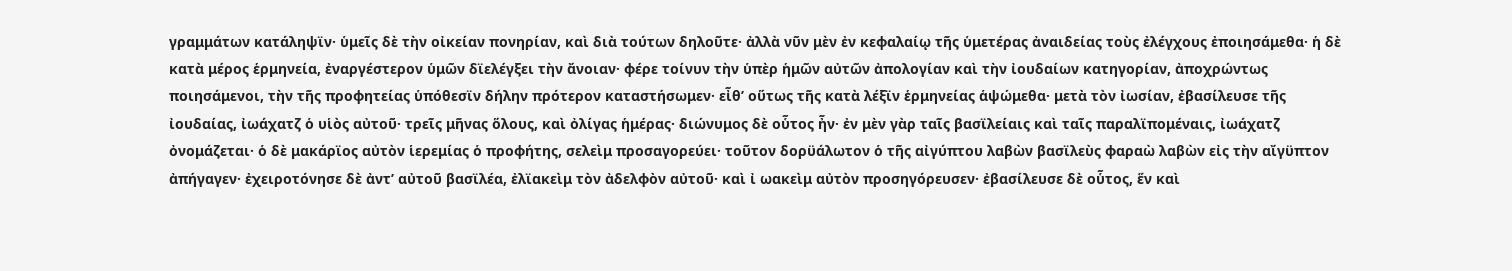γραμμάτων κατάληψϊν· ὑμεῖς δὲ τὴν οἰκείαν πονηρίαν, καὶ διὰ τούτων δηλοῦτε· ἀλλὰ νῦν μὲν ἐν κεφαλαίῳ τῆς ὑμετέρας ἀναιδείας τοὺς ἐλέγχους ἐποιησάμεθα· ἡ δὲ κατὰ μέρος ἑρμηνεία, ἐναργέστερον ὑμῶν δϊελέγξει τὴν ἄνοιαν· φέρε τοίνυν τὴν ὑπὲρ ἡμῶν αὐτῶν ἀπολογίαν καὶ τὴν ἰουδαίων κατηγορίαν, ἀποχρώντως ποιησάμενοι, τὴν τῆς προφητείας ὑπόθεσϊν δήλην πρότερον καταστήσωμεν· εἶθ’ οὕτως τῆς κατὰ λέξϊν ἑρμηνείας ἁψώμεθα· μετὰ τὸν ἰωσίαν, ἐβασίλευσε τῆς ἰουδαίας, ἰωάχατζ ὁ υἱὸς αὐτοῦ· τρεῖς μῆνας ὅλους, καὶ ὀλίγας ἡμέρας· διώνυμος δὲ οὗτος ἦν· ἐν μὲν γὰρ ταῖς βασϊλείαις καὶ ταῖς παραλϊπομέναις, ἰωάχατζ ὀνομάζεται· ὁ δὲ μακάρϊος αὐτὸν ἱερεμίας ὁ προφήτης, σελεὶμ προσαγορεύει· τοῦτον δορϋάλωτον ὁ τῆς αἰγύπτου λαβὼν βασϊλεὺς φαραὼ λαβὼν εἰς τὴν αἴγϋπτον ἀπήγαγεν· ἐχειροτόνησε δὲ ἀντ’ αὐτοῦ βασϊλέα, ἐλϊακεὶμ τὸν ἀδελφὸν αὐτοῦ· καὶ ἰ ωακεὶμ αὐτὸν προσηγόρευσεν· ἐβασίλευσε δὲ οὗτος, ἕν καὶ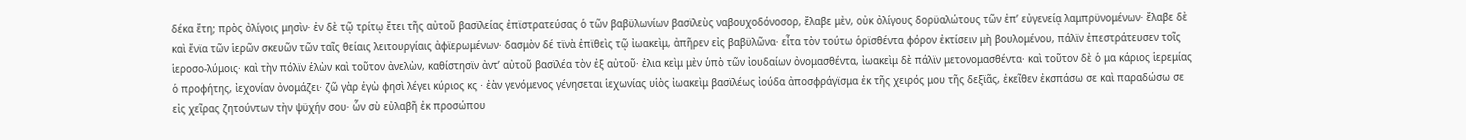δέκα ἔτη; πρὸς ὀλίγοις μησὶν· ἐν δὲ τῷ τρίτῳ ἔτει τῆς αὐτοῦ βασϊλείας ἐπϊστρατεύσας ὁ τῶν βαβϋλωνίων βασϊλεὺς ναβουχοδόνοσορ, ἔλαβε μὲν, οὐκ ὀλίγους δορϋαλώτους τῶν ἐπ’ εὐγενείᾳ λαμπρϋνομένων· ἔλαβε δὲ καὶ ἔνϊα τῶν ἱερῶν σκευῶν τῶν ταῖς θείαις λειτουργίαις ἀφϊερωμένων· δασμὸν δέ τϊνὰ ἐπϊθεὶς τῷ ἰωακεὶμ, ἀπῆρεν εἰς βαβϋλῶνα· εἶτα τὸν τούτω ὁρϊσθέντα φόρον ἐκτίσειν μὴ βουλομένου, πάλϊν ἐπεστράτευσεν τοῖς ἱεροσο-λύμοις· καὶ τὴν πόλϊν ἑλὼν καὶ τοῦτον ἀνελὼν, καθίστησϊν ἀντ’ αὐτοῦ βασϊλέα τὸν ἐξ αὐτοῦ· ἐλια κεὶμ μὲν ὑπὸ τῶν ἰουδαίων ὀνομασθέντα, ἰωακεὶμ δὲ πάλϊν μετονομασθέντα· καὶ τοῦτον δὲ ὁ μα κάριος ἱερεμίας ὁ προφήτης, ἰεχονίαν ὀνομάζει· ζῶ γὰρ ἐγὼ φησὶ λέγει κύριος κς · ἐὰν γενόμενος γένησεται ἱεχωνίας υἱὸς ἰωακεὶμ βασϊλέως ἰούδα ἀποσφράγϊσμα ἐκ τῆς χειρός μου τῆς δεξϊᾶς, ἐκεῖθεν ἐκσπάσω σε καὶ παραδώσω σε εἰς χεῖρας ζητούντων τὴν ψϋχήν σου· ὧν σὺ εὐλαβῆ ἐκ προσώπου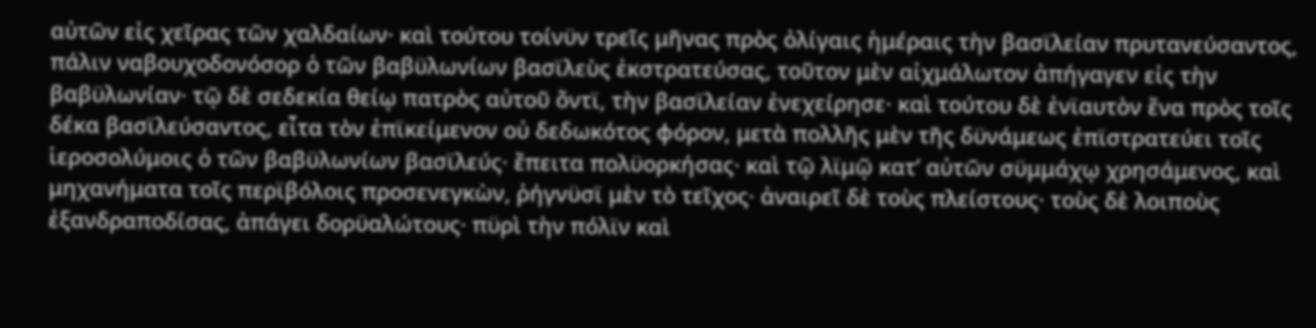αὐτῶν εἰς χεῖρας τῶν χαλδαίων· καὶ τούτου τοίνϋν τρεῖς μῆνας πρὸς ὀλίγαις ἡμέραις τὴν βασϊλείαν πρυτανεύσαντος, πάλιν ναβουχοδονόσορ ὁ τῶν βαβϋλωνίων βασϊλεὺς ἐκστρατεύσας, τοῦτον μὲν αἰχμάλωτον ἀπήγαγεν εἰς τὴν βαβϋλωνίαν· τῷ δὲ σεδεκία θείῳ πατρὸς αὐτοῦ ὄντϊ, τὴν βασϊλείαν ἐνεχείρησε· καὶ τούτου δὲ ἐνϊαυτὸν ἕνα πρὸς τοῖς δέκα βασϊλεύσαντος, εἶτα τὸν ἐπϊκείμενον οὐ δεδωκότος φόρον, μετὰ πολλῆς μὲν τῆς δϋνάμεως ἐπϊστρατεύει τοῖς ἱεροσολύμοις ὁ τῶν βαβϋλωνίων βασϊλεύς· ἔπειτα πολϋορκήσας· καὶ τῷ λϊμῷ κατ’ αὐτῶν σϋμμάχῳ χρησάμενος, καὶ μηχανήματα τοῖς περϊβόλοις προσενεγκὼν, ῥήγνϋσϊ μὲν τὸ τεῖχος· ἀναιρεῖ δὲ τοὺς πλείστους· τοὺς δὲ λοιποὺς ἐξανδραποδίσας, ἀπάγει δορϋαλώτους· πϋρὶ τὴν πόλϊν καὶ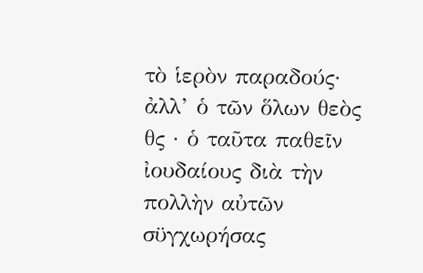τὸ ἱερὸν παραδούς· ἀλλ’ ὁ τῶν ὅλων θεὸς θς · ὁ ταῦτα παθεῖν ἰουδαίους διὰ τὴν πολλὴν αὐτῶν σϋγχωρήσας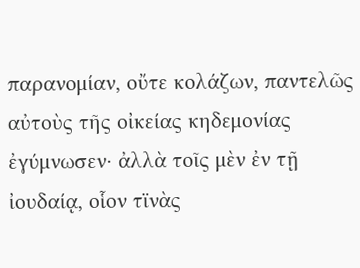παρανομίαν, οὔτε κολάζων, παντελῶς αὐτοὺς τῆς οἰκείας κηδεμονίας ἐγύμνωσεν· ἀλλὰ τοῖς μὲν ἐν τῇ ἰουδαίᾳ, οἷον τϊνὰς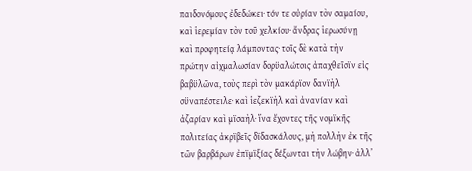παιδονόμους ἐδεδώκει· τόν τε οὐρίαν τὸν σαμαίου, καὶ ἱερεμίαν τὸν τοῦ χελκίου· ἄνδρας ἱερωσύνῃ καὶ προφητείᾳ λάμποντας· τοῖς δὲ κατὰ τὴν πρώτην αἰχμαλωσίαν δορϋαλώτοις ἀπαχθεῖσϊν εἰς βαβϋλῶνα, τοὺς περὶ τὸν μακάρϊον δανϊὴλ σϋναπέστειλε· καὶ ἱεζεκϊὴλ καὶ ἀνανίαν καὶ ἀζαρίαν καὶ μϊσαὴλ· ἵνα ἔχοντες τῆς νομϊκῆς πολιτείας ἀκρϊβεῖς δϊδασκάλους, μὴ πολλὴν ἐκ τῆς τῶν βαρβάρων ἐπϊμϊξίας δέξωνται τὴν λώβην· ἀλλ’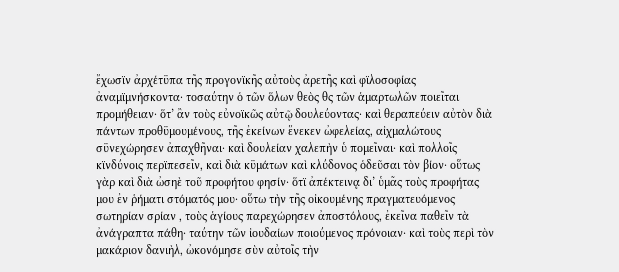ἔχωσϊν ἀρχέτϋπα τῆς προγονϊκῆς αὐτοὺς ἀρετῆς καὶ φϊλοσοφίας ἀναμϊμνήσκοντα· τοσαύτην ὁ τῶν ὅλων θεὸς θς τῶν ἁμαρτωλῶν ποιεῖται προμήθειαν· ὅτ’ ἂν τοὺς εὐνοϊκῶς αὐτῷ δουλεύοντας· καὶ θεραπεύειν αὐτὸν διὰ πάντων προθϋμουμένους, τῆς ἐκείνων ἕνεκεν ὠφελείας, αἰχμαλώτους σϋνεχώρησεν ἀπαχθῆναι· καὶ δουλείαν χαλεπὴν ὑ πομεῖναι· καὶ πολλοῖς κϊνδύνοις περϊπεσεῖν, καὶ διὰ κϋμάτων καὶ κλύδονος ὁδεῦσαι τὸν βίον· οὕτως γὰρ καὶ διὰ ὠσηὲ τοῦ προφήτου φησίν· ὅτϊ ἀπέκτεινᾳ δι’ ὑμᾶς τοὺς προφήτας μου ἐν ῥήματι στόματός μου· οὕτω τὴν τῆς οἰκουμένης πραγματευόμενος σωτηρίαν σρίαν , τοὺς ἁγίους παρεχώρησεν ἀποστόλους, ἐκεῖνα παθεῖν τὰ ἀνάγραπτα πάθη· ταύτην τῶν ἰουδαίων ποιούμενος πρόνοιαν· καὶ τοὺς περὶ τὸν μακάριον δανιὴλ, ὠκονόμησε σὺν αὐτοῖς τὴν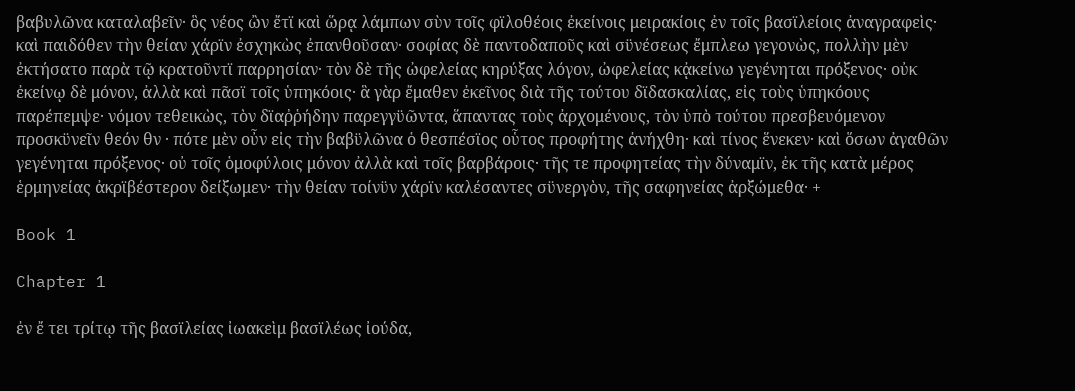βαβυλῶνα καταλαβεῖν· ὃς νέος ὢν ἔτϊ καὶ ὥρᾳ λάμπων σὺν τοῖς φϊλοθέοις ἐκείνοις μειρακίοις ἐν τοῖς βασϊλείοις ἀναγραφεὶς· καὶ παιδόθεν τὴν θείαν χάρϊν ἐσχηκὼς ἐπανθοῦσαν· σοφίας δὲ παντοδαποῦς καὶ σϋνέσεως ἔμπλεω γεγονὼς, πολλὴν μὲν ἐκτήσατο παρὰ τῷ κρατοῦντϊ παρρησίαν· τὸν δὲ τῆς ὠφελείας κηρύξας λόγον, ὠφελείας κᾀκείνω γεγένηται πρόξενος· οὐκ ἐκείνῳ δὲ μόνον, ἀλλὰ καὶ πᾶσϊ τοῖς ὑπηκόοις· ἃ γὰρ ἔμαθεν ἐκεῖνος διὰ τῆς τούτου δϊδασκαλίας, εἰς τοὺς ὑπηκόους παρέπεμψε· νόμον τεθεικὼς, τὸν δϊαῤῥήδην παρεγγϋῶντα, ἅπαντας τοὺς ἀρχομένους, τὸν ὑπὸ τούτου πρεσβευόμενον προσκϋνεῖν θεόν θν · πότε μὲν οὖν εἰς τὴν βαβϋλῶνα ὁ θεσπέσϊος οὗτος προφήτης ἀνήχθη· καὶ τίνος ἕνεκεν· καὶ ὅσων ἀγαθῶν γεγένηται πρόξενος· οὐ τοῖς ὁμοφύλοις μόνον ἀλλὰ καὶ τοῖς βαρβάροις· τῆς τε προφητείας τὴν δύναμϊν, ἐκ τῆς κατὰ μέρος ἑρμηνείας ἀκρϊβέστερον δείξωμεν· τὴν θείαν τοίνϋν χάρϊν καλέσαντες σϋνεργὸν, τῆς σαφηνείας ἀρξώμεθα· +

Book 1

Chapter 1

ἐν ἔ τει τρίτῳ τῆς βασϊλείας ἰωακεὶμ βασϊλέως ἰούδα,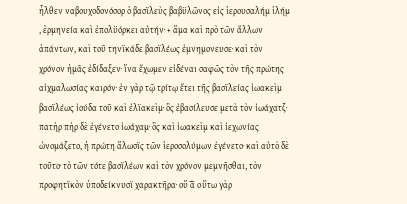ἦλθεν ναβουχοδονόσορ ὁ βασϊλεὺς βαβϋλῶνος εἰς ἱερουσαλήμ ἱλήμ , ἑρμηνεία καὶ ἐπολϋόρκει αὐτήν· + ἅμα καὶ πρὸ τῶν ἄλλων ἁπάντων, καὶ τοῦ τηνϊκάδε βασϊλέως ἐμνημονευσε· καὶ τὸν χρόνον ἡμᾶς ἐδίδαξεν· ἵνα ἔχωμεν εἰδέναι σαφῶς τὸν τῆς πρώτης αἰχμαλωσίας καιρόν· ἐν γὰρ τῷ τρίτῳ ἔτει τῆς βασϊλείας ἰωακεὶμ βασϊλέως ἰούδα τοῦ καὶ ἐλϊακεὶμ· ὃς ἐβασίλευσε μετὰ τὸν ἰωάχατζ· πατὴρ πὴρ δὲ ἐγένετο ἰωάχαμ· ὃς καὶ ἰωακεὶμ καὶ ἰεχωνίας ὠνομάζετο, ἡ πρώτη ἅλωσϊς τῶν ἱεροσολύμων ἐγένετο· καὶ αὐτὸ δὲ τοῦτο· τὸ τῶν τότε βασϊλέων καὶ τὸν χρόνον μεμνῆσθαι, τὸν προφητϊκὸν ὑποδείκνυσϊ χαρακτῆρα· οὕ α̅ oὕτω γὰρ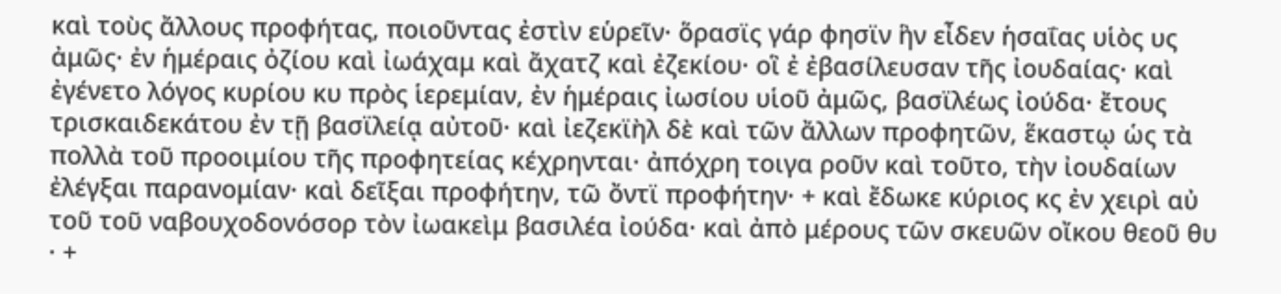καὶ τοὺς ἄλλους προφήτας, ποιοῦντας ἐστὶν εὑρεῖν· ὅρασϊς γάρ φησϊν ἣν εἶδεν ἡσαΐας υἱὸς υς ἀμῶς· ἐν ἡμέραις ὀζίου καὶ ἰωάχαμ καὶ ἄχατζ καὶ ἐζεκίου· οἳ ἐ ἐβασίλευσαν τῆς ἰουδαίας· καὶ ἐγένετο λόγος κυρίου κυ πρὸς ἱερεμίαν, ἐν ἡμέραις ἰωσίου υἱοῦ ἀμῶς, βασϊλέως ἰούδα· ἔτους τρισκαιδεκάτου ἐν τῇ βασϊλείᾳ αὐτοῦ· καὶ ἰεζεκϊὴλ δὲ καὶ τῶν ἄλλων προφητῶν, ἕκαστῳ ὡς τὰ πολλὰ τοῦ προοιμίου τῆς προφητείας κέχρηνται· ἀπόχρη τοιγα ροῦν καὶ τοῦτο, τὴν ἰουδαίων ἐλέγξαι παρανομίαν· καὶ δεῖξαι προφήτην, τῶ ὄντϊ προφήτην· + καὶ ἔδωκε κύριος κς ἐν χειρὶ αὐ τοῦ τοῦ ναβουχοδονόσορ τὸν ἰωακεὶμ βασιλέα ἰούδα· καὶ ἀπὸ μέρους τῶν σκευῶν οἴκου θεοῦ θυ · +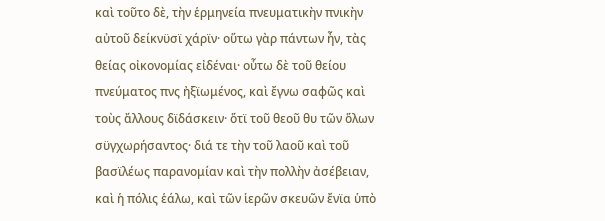καὶ τοῦτο δὲ, τὴν ἑρμηνεία πνευματικὴν πνικὴν αὐτοῦ δείκνϋσϊ χάρϊν· οὕτω γὰρ πάντων ἦν, τὰς θείας οἰκονομίας εἰδέναι· οὗτω δὲ τοῦ θείου πνεύματος πνς ἠξϊωμένος, καὶ ἔγνω σαφῶς καὶ τοὺς ἄλλους δϊδάσκειν· ὅτϊ τοῦ θεοῦ θυ τῶν ὅλων σϋγχωρήσαντος· διά τε τὴν τοῦ λαοῦ καὶ τοῦ βασϊλέως παρανομίαν καὶ τὴν πολλὴν ἀσέβειαν, καὶ ἡ πόλις ἑάλω, καὶ τῶν ἱερῶν σκευῶν ἔνϊα ὑπὸ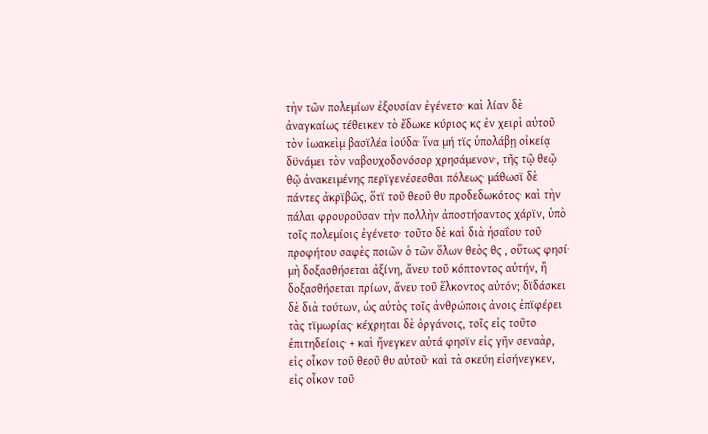τὴν τῶν πολεμίων ἐξουσίαν ἐγένετο· καὶ λίαν δὲ ἀναγκαίως τέθεικεν τὸ ἔδωκε κύριος κς ἐν χειρὶ αὐτοῦ τὸν ἰωακεὶμ βασϊλέα ἰούδα· ἵνα μή τϊς ὑπολάβῃ οἰκείᾳ δϋνάμει τὸν ναβουχοδονόσορ χρησάμενον·, τῆς τῷ θεῷ θῷ ἀνακειμένης περϊγενέσεσθαι πόλεως· μάθωσϊ δὲ πάντες ἀκρϊβῶς, ὅτϊ τοῦ θεοῦ θυ προδεδωκότος· καὶ τὴν πάλαι φρουροῦσαν τὴν πολλὴν ἀποστήσαντος χάρϊν, ὑπὸ τοῖς πολεμίοις ἐγένετο· τοῦτο δὲ καὶ διὰ ἡσαΐου τοῦ προφήτου σαφὲς ποιῶν ὁ τῶν ὅλων θεὸς θς , οὕτως φησί· μὴ δοξασθήσεται ἀξίνη, ἄνευ τοῦ κόπτοντος αὐτήν, ἢ δοξασθήσεται πρίων, ἄνευ τοῦ ἕλκοντος αὐτόν; δϊδάσκει δὲ διὰ τούτων, ὡς αὐτὸς τοῖς ἀνθρώποις ἀνοις ἐπϊφέρει τὰς τϊμωρίας· κέχρηται δὲ ὀργάνοις, τοῖς εἰς τοῦτο ἐπιτηδείοις· + καὶ ἤνεγκεν αὐτά φησϊν εἰς γῆν σεναὰρ, εἰς οἶκον τοῦ θεοῦ θυ αὐτοῦ· καὶ τὰ σκεύη εἰσήνεγκεν, εἰς οἶκον τοῦ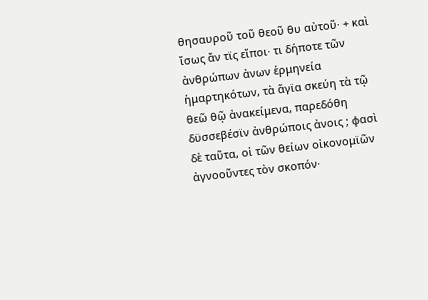θησαυροῦ τοῦ θεοῦ θυ αὐτοῦ· + καὶ ἴσως ἄν τϊς εἴποι· τι δήποτε τῶν ἀνθρώπων ἀνων ἑρμηνεία ἡμαρτηκότων, τὰ ἅγϊα σκεύη τὰ τῷ θεῶ θῷ ἀνακείμενα, παρεδόθη δϋσσεβέσϊν ἀνθρώποις ἀνοις ; φασὶ δὲ ταῦτα, οἱ τῶν θείων οἰκονομϊῶν ἀγνοοῦντες τὸν σκοπόν·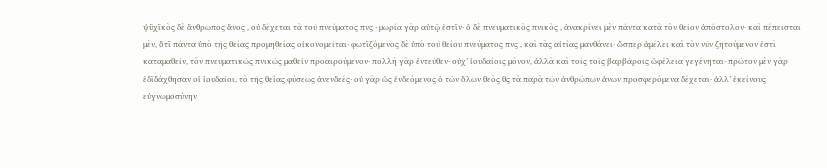ψϋχϊκὸς δὲ ἄνθρωπος ἄνος , οὐ δέχεται τὰ τοῦ πνεύματος πνς · μωρία γὰρ αὐτῷ ἐστϊν· ὁ δὲ πνευματικὸς πνικὸς , ἀνακρίνει μὲν πάντα κατὰ τὸν θεῖον ἀπόστολον· καὶ πέπεισται μὲν, ὅτϊ πάντα ὑπὸ τῆς θείας προμηθείας οἰκονομεῖται· φωτϊζόμενος δὲ ὑπὸ τοῦ θείου πνεύματος πνς , καὶ τὰς αἰτίας μανθάνει· ὥσπερ ἀμέλει καὶ τὸν νῦν ζητούμενον ἐστὶ καταμαθεῖν, τὸν πνευματικῶς πνικῶς μαθεῖν προαιρούμενον· πολλὴ γὰρ ἐντεῦθεν· οὐχ’ ἰουδαίοις μόνον, ἀλλὰ καὶ τοῖς τοῖς βαρβάροις ὠφέλεια γεγένηται· πρῶτον μὲν γὰρ ἐδϊδάχθησαν οἱ ἰουδαῖοι, τὸ τῆς θείας φύσεως ἀνενδεές· οὐ γὰρ ὡς ἐνδεόμενος ὁ τῶν ὅλων θεὸς θς τὰ παρὰ τῶν ἀνθρώπων ἀνων προσφερόμενα δέχεται· ἀλλ’ ἐκείνους εὐγνωμοσύνην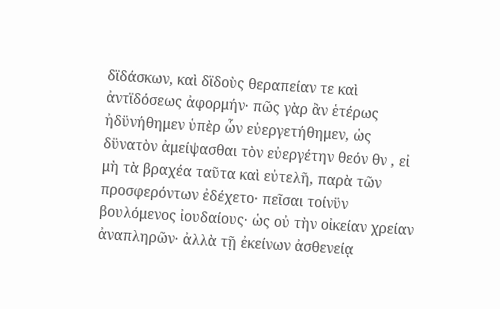δϊδάσκων, καὶ δϊδοὺς θεραπείαν τε καὶ ἀντϊδόσεως ἀφορμήν· πῶς γὰρ ἂν ἑτέρως ἠδϋνήθημεν ὑπὲρ ὧν εὐεργετήθημεν, ὡς δϋνατὸν ἀμείψασθαι τὸν εὐεργέτην θεόν θν , εἰ μὴ τὰ βραχέα ταῦτα καὶ εὐτελῆ, παρὰ τῶν προσφερόντων ἐδέχετο· πεῖσαι τοίνϋν βουλόμενος ἰουδαίους· ὡς οὐ τὴν οἰκείαν χρείαν ἀναπληρῶν· ἀλλὰ τῇ ἐκείνων ἀσθενείᾳ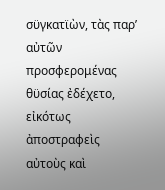σϋγκατϊὼν, τὰς παρ’ αὐτῶν προσφερομένας θϋσίας ἐδέχετο, εἰκότως ἀποστραφεὶς αὐτοὺς καὶ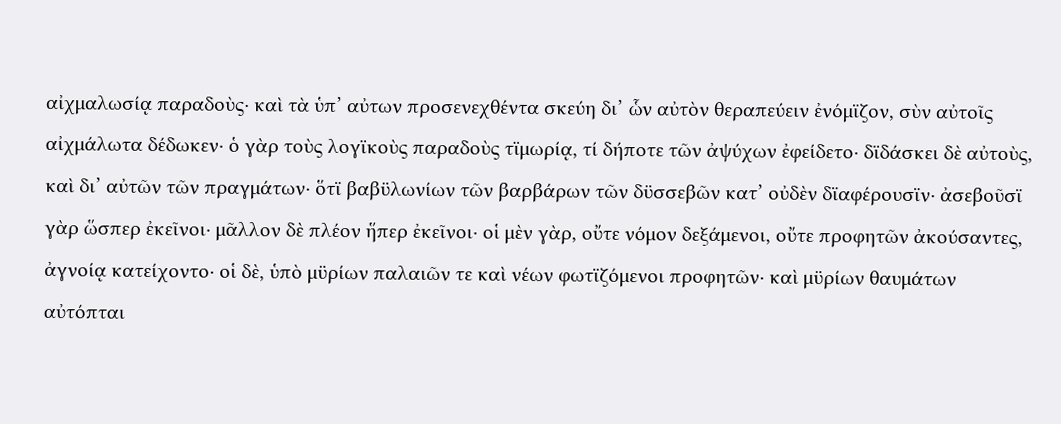αἰχμαλωσίᾳ παραδοὺς· καὶ τὰ ὑπ’ αὐτων προσενεχθέντα σκεύη δι’ ὧν αὐτὸν θεραπεύειν ἐνόμϊζον, σὺν αὐτοῖς αἰχμάλωτα δέδωκεν· ὁ γὰρ τοὺς λογϊκοὺς παραδοὺς τϊμωρίᾳ, τί δήποτε τῶν ἀψύχων ἐφείδετο· δϊδάσκει δὲ αὐτοὺς, καὶ δι’ αὐτῶν τῶν πραγμάτων· ὅτϊ βαβϋλωνίων τῶν βαρβάρων τῶν δϋσσεβῶν κατ’ οὐδὲν δϊαφέρουσϊν· ἀσεβοῦσϊ γὰρ ὥσπερ ἐκεῖνοι· μᾶλλον δὲ πλέον ἥπερ ἐκεῖνοι· οἱ μὲν γὰρ, οὔτε νόμον δεξάμενοι, οὔτε προφητῶν ἀκούσαντες, ἀγνοίᾳ κατείχοντο· οἱ δὲ, ὑπὸ μϋρίων παλαιῶν τε καὶ νέων φωτϊζόμενοι προφητῶν· καὶ μϋρίων θαυμάτων αὐτόπται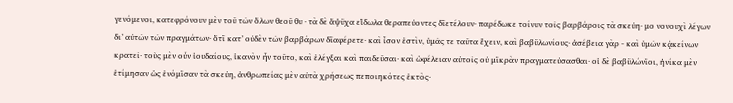γενόμενοι, κατεφρόνουν μὲν τοῦ τῶν ὅλων θεοῦ θυ · τὰ δὲ ἄψϋχα εἴδωλα θεραπεύοντες δϊετέλουν· παρέδωκε τοίνυν τοῖς βαρβάροις τὰ σκεύη· μο νονουχὶ λέγων δι’ αὐτῶν τῶν πραγμάτων· ὅτϊ κατ’ οὐδὲν τῶν βαρβάρων δϊαφέρετε· καὶ ἶσον ἐστὶν, ὑμᾶς τε ταῦτα ἔχειν, καὶ βαβϋλωνίους· ἀσέβεια γὰρ - καὶ ὑμῶν κᾀκείνων κρατεῖ· τοὺς μὲν οὖν ἰουδαίους, ἱκανὸν ἦν τοῦτο, καὶ ἐλέγξαι καὶ παιδεῦσαι· καὶ ὠφέλειαν αὐτοῖς οὐ μϊκρὰν πραγματεύσασθαι· οἱ δὲ βαβϋλώνϊοι, ἡνίκα μὲν ἐτίμησαν ὡς ἐνόμϊσαν τὰ σκεύη, ἀνθρωπείας μὲν αὐτὰ χρήσεως πεποιηκότες ἐκτὸς·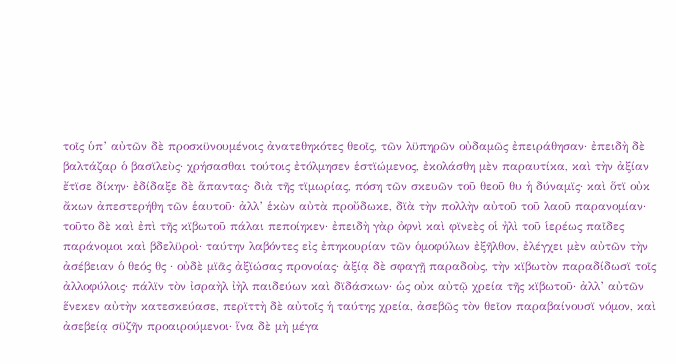τοῖς ὑπ’ αὐτῶν δὲ προσκϋνουμένοις ἀνατεθηκότες θεοῖς, τῶν λϋπηρῶν οὐδαμῶς ἐπειράθησαν· ἐπειδὴ δὲ βαλτάζαρ ὁ βασϊλεὺς· χρήσασθαι τούτοις ἐτόλμησεν ἑστϊώμενος, ἐκολάσθη μὲν παραυτίκα, καὶ τὴν ἀξίαν ἔτϊσε δίκην· ἐδίδαξε δὲ ἅπαντας· διὰ τῆς τϊμωρίας, πόση τῶν σκευῶν τοῦ θεοῦ θυ ἡ δύναμϊς· καὶ ὅτϊ οὐκ ἄκων ἀπεστερήθη τῶν ἑαυτοῦ· ἀλλ’ ἑκὼν αὐτὰ προὔδωκε, δϊὰ τὴν πολλὴν αὐτοῦ τοῦ λαοῦ παρανομίαν· τοῦτο δὲ καὶ ἐπὶ τῆς κϊβωτοῦ πάλαι πεποίηκεν· ἐπειδὴ γὰρ ὀφνὶ καὶ φϊνεὲς οἱ ἠλὶ τοῦ ἱερέως παῖδες παράνομοι καὶ βδελϋροὶ· ταύτην λαβόντες εἰς ἐπηκουρίαν τῶν ὁμοφύλων ἐξῆλθον, ἐλέγχει μὲν αὐτῶν τὴν ἀσέβειαν ὁ θεός θς · οὐδὲ μϊᾶς ἀξϊώσας προνοίας· ἀξίᾳ δὲ σφαγῇ παραδοὺς, τὴν κϊβωτὸν παραδίδωσϊ τοῖς ἀλλοφύλοις· πάλϊν τὸν ἰσραὴλ ἰὴλ παιδεύων καὶ δϊδάσκων· ὡς οὐκ αὐτῷ χρεία τῆς κϊβωτοῦ· ἀλλ’ αὐτῶν ἕνεκεν αὐτὴν κατεσκεύασε, περϊττὴ δὲ αὐτοῖς ἡ ταύτης χρεία, ἀσεβῶς τὸν θεῖον παραβαίνουσϊ νόμον, καὶ ἀσεβείᾳ σϋζῆν προαιρούμενοι· ἵνα δὲ μὴ μέγα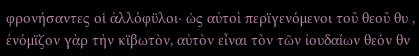φρονήσαντες οἱ ἀλλόφϋλοι· ὡς αὐτοὶ περϊγενόμενοι τοῦ θεοῦ θυ , ἐνόμϊζον γὰρ τὴν κϊβωτὸν, αὐτὸν εἶναι τὸν τῶν ἰουδαίων θεόν θν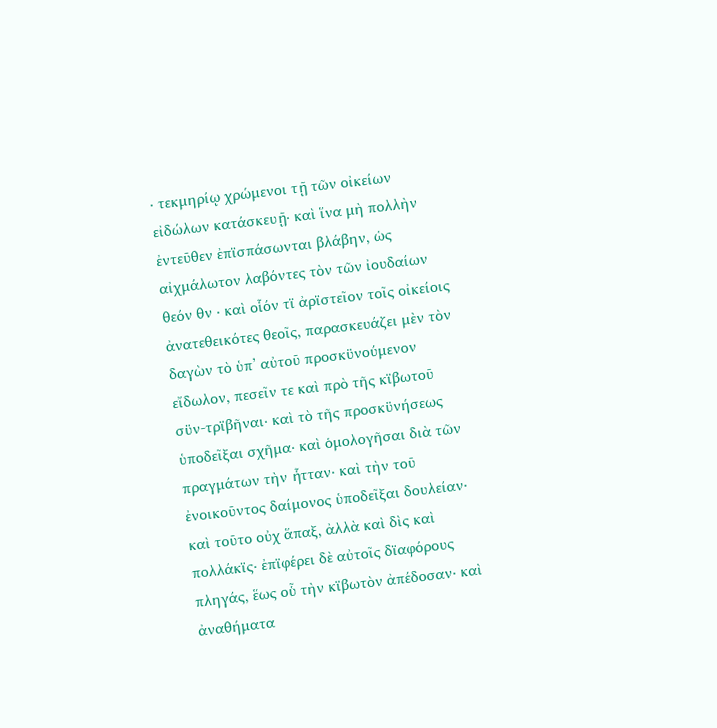· τεκμηρίῳ χρώμενοι τῇ τῶν οἰκείων εἰδώλων κατάσκευῇ· καὶ ἵνα μὴ πολλὴν ἐντεῦθεν ἐπϊσπάσωνται βλάβην, ὡς αἰχμάλωτον λαβόντες τὸν τῶν ἰουδαίων θεόν θν · καὶ οἷόν τϊ ἀρϊστεῖον τοῖς οἰκείοις ἀνατεθεικότες θεοῖς, παρασκευάζει μὲν τὸν δαγὼν τὸ ὑπ’ αὐτοῦ προσκϋνούμενον εἴδωλον, πεσεῖν τε καὶ πρὸ τῆς κϊβωτοῦ σϋν-τρϊβῆναι· καὶ τὸ τῆς προσκϋνήσεως ὑποδεῖξαι σχῆμα· καὶ ὁμολογῆσαι διὰ τῶν πραγμάτων τὴν ἧτταν· καὶ τὴν τοῦ ἐνοικοῦντος δαίμονος ὑποδεῖξαι δουλείαν· καὶ τοῦτο οὐχ ἅπαξ, ἀλλὰ καὶ δὶς καὶ πολλάκϊς· ἐπϊφέρει δὲ αὐτοῖς δϊαφόρους πληγάς, ἕως οὗ τὴν κϊβωτὸν ἀπέδοσαν· καὶ ἀναθήματα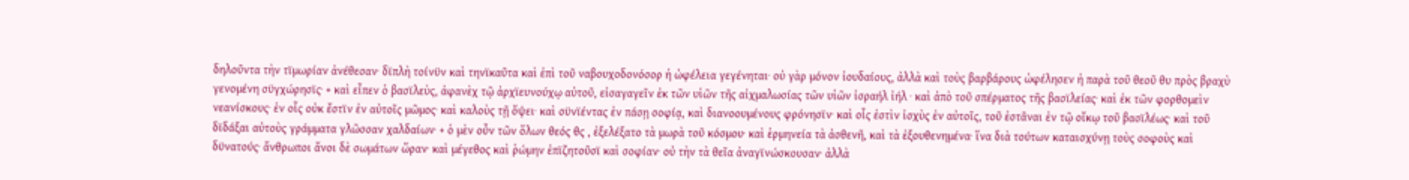δηλοῦντα τὴν τϊμωρίαν ἀνέθεσαν· δϊπλὴ τοίνϋν καὶ τηνϊκαῦτα καὶ ἐπὶ τοῦ ναβουχοδονόσορ ἡ ὠφέλεια γεγένηται· οὐ γὰρ μόνον ἰουδαίους, ἀλλὰ καὶ τοὺς βαρβάρους ὠφέλησεν ἡ παρὰ τοῦ θεοῦ θυ πρὸς βραχὺ γενομένη σϋγχώρησϊς· + καὶ εἶπεν ὁ βασϊλεὺς, ἀφανὲχ τῷ ἀρχϊευνούχῳ αὐτοῦ, εἰσαγαγεῖν ἐκ τῶν υἱῶν τῆς αἰχμαλωσίας τῶν υἱῶν ἰσραήλ ἰήλ · καὶ ἀπὸ τοῦ σπέρματος τῆς βασϊλείας· καὶ ἐκ τῶν φορθομεὶν νεανίσκους· ἐν οἷς οὐκ ἔστϊν ἐν αὐτοῖς μῶμος· καὶ καλοὺς τῇ ὄψει· καὶ σϋνϊέντας ἐν πάσῃ σοφίᾳ, καὶ διανοουμένους φρόνησϊν· καὶ οἷς ἐστὶν ἰσχὺς ἐν αὐτοῖς, τοῦ ἐστᾶναι ἐν τῷ οἴκῳ τοῦ βασϊλέως· καὶ τοῦ δϊδάξαι αὐτοὺς γράμματα γλῶσσαν χαλδαίων· + ὁ μὲν οὖν τῶν ὅλων θεός θς , ἐξελέξατο τὰ μωρὰ τοῦ κόσμου· καὶ ἑρμηνεία τὰ ἀσθενῆ, καὶ τὰ ἐξουθενημένα· ἵνα διὰ τούτων καταισχύνῃ τοὺς σοφοὺς καὶ δϋνατούς· ἄνθρωποι ἄνοι δὲ σωμάτων ὥραν· καὶ μέγεθος καὶ ῥώμην ἐπϊζητοῦσϊ καὶ σοφίαν· οὐ τὴν τὰ θεῖα ἀναγϊνώσκουσαν· ἀλλὰ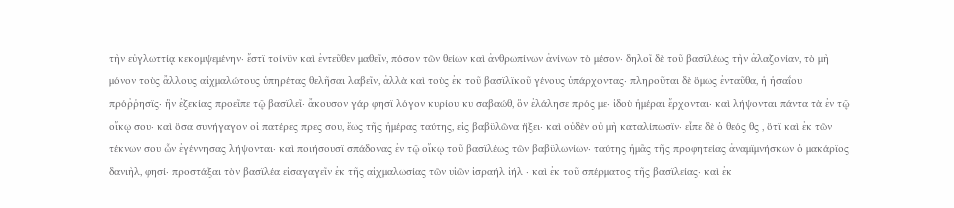τὴν εὐγλωττίᾳ κεκομψεμένην· ἔστϊ τοίνϋν καὶ ἐντεῦθεν μαθεῖν, πόσον τῶν θείων καὶ ἀνθρωπίνων ἀνίνων τὸ μέσον· δηλοῖ δὲ τοῦ βασϊλέως τὴν ἀλαζονίαν, τὸ μὴ μόνον τοὺς ἄλλους αἰχμαλώτους ὑπηρέτας θελῆσαι λαβεῖν, ἀλλὰ καὶ τοὺς ἐκ τοῦ βασϊλϊκοῦ γένους ὑπάρχοντας· πληροῦται δὲ ὅμως ἐνταῦθα, ἡ ἡσαΐου πρόῤῥησϊς· ἣν ἐζεκίας προεῖπε τῷ βασϊλεῖ· ἄκουσον γάρ φησϊ λόγον κυρίου κυ σαβαώθ, ὃν ἐλάλησε πρός με· ἰδοὺ ἡμέραι ἔρχονται· καὶ λήψονται πάντα τὰ ἐν τῷ οἴκῳ σου· καὶ ὅσα συνήγαγον οἱ πατέρες πρες σου, ἕως τῆς ἡμέρας ταύτης, εἰς βαβϋλῶνα ἥξει· καὶ οὐδὲν οὐ μὴ καταλίπωσϊν· εἶπε δὲ ὁ θεός θς , ὅτϊ καὶ ἐκ τῶν τέκνων σου ὧν ἐγέννησας λήψονται· καὶ ποιήσουσϊ σπάδονας ἐν τῷ οἴκῳ τοῦ βασϊλέως τῶν βαβϋλωνίων· ταύτης ἡμᾶς τῆς προφητείας ἀναμϊμνήσκων ὁ μακάρϊος δανιὴλ, φησί· προστάξαι τὸν βασϊλέα εἰσαγαγεῖν ἐκ τῆς αἰχμαλωσίας τῶν υἱῶν ἰσραήλ ἰήλ · καὶ ἐκ τοῦ σπέρματος τῆς βασϊλείας· καὶ ἐκ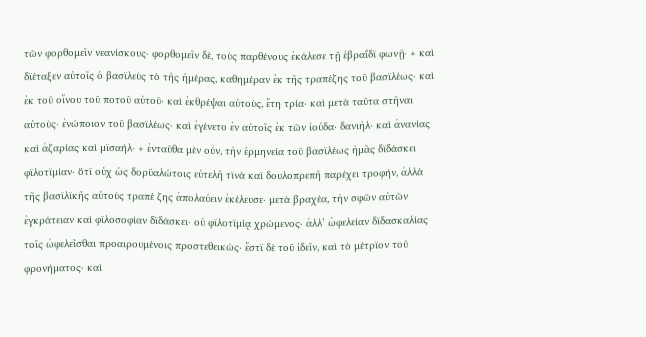τῶν φορθομεῖν νεανίσκους· φορθομεῖν δὲ, τοὺς παρθένους ἐκάλεσε τῇ ἑβραΐδϊ φωνῇ· + καὶ δϊέταξεν αὐτοῖς ὁ βασϊλεὺς τὸ τῆς ἡμέρας, καθημέραν ἐκ τῆς τραπέζης τοῦ βασϊλέως· καὶ ἐκ τοῦ οἴνου τοῦ ποτοῦ αὐτοῦ· καὶ ἐκθρέψαι αὐτοὺς, ἔτη τρία· καὶ μετὰ ταῦτα στῆναι αὐτοὺς· ἐνώποιον τοῦ βασϊλέως· καὶ ἐγένετο ἐν αὐτοῖς ἐκ τῶν ἰούδα· δανιὴλ· καὶ ἀνανίας καὶ ἀζαρίας καὶ μϊσαήλ· + ἐνταῦθα μὲν οὖν, τὴν ἑρμηνεία τοῦ βασϊλέως ἡμᾶς δϊδάσκει φϊλοτϊμίαν· ὅτϊ οὐχ ὡς δορϋαλώτοις εὐτελῆ τϊνὰ καὶ δουλοπρεπῆ παρέχει τροφήν, ἀλλὰ τῆς βασϊλϊκῆς αὐτοὺς τραπέ ζης ἀπολαύειν ἐκέλευσε· μετὰ βραχέα, τὴν σφῶν αὐτῶν ἐγκράτειαν καὶ φϊλοσοφίαν δϊδάσκει· οὐ φϊλοτϊμίᾳ χρώμενος· ἀλλ’ ὠφελείαν δϊδασκαλίας τοῖς ὠφελεῖσθαι προαιρουμένοις προστεθεικώς· ἔστϊ δὲ τοῦ ἰδεῖν, καὶ τὸ μέτρϊον τοῦ φρονήματος· καὶ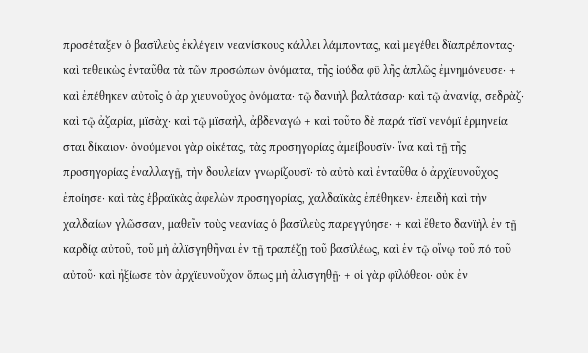προσέταξεν ὁ βασϊλεὺς ἐκλέγειν νεανίσκους κάλλει λάμποντας, καὶ μεγέθει δϊαπρέποντας· καὶ τεθεικὼς ἐνταῦθα τὰ τῶν προσώπων ὀνόματα, τῆς ἰούδα φϋ λῆς ἁπλῶς ἐμνημόνευσε· + καὶ ἐπέθηκεν αὐτοῖς ὁ ἀρ χιευνοῦχος ὀνόματα· τῷ δανιὴλ βαλτάσαρ· καὶ τῷ ἀνανίᾳ, σεδρὰζ· καὶ τῷ ἀζαρία, μϊσὰχ· καὶ τῷ μϊσαὴλ, ἀβδεναγώ + καὶ τοῦτο δὲ παρά τϊσϊ νενόμϊ ἑρμηνεία σται δίκαιον· ὀνούμενοι γὰρ οἰκέτας, τὰς προσηγορίας ἀμείβουσϊν· ἵνα καὶ τῇ τῆς προσηγορίας ἐναλλαγῇ, τὴν δουλείαν γνωρίζουσϊ· τὸ αὐτὸ καὶ ἐνταῦθα ὁ ἀρχϊευνοῦχος ἐποίησε· καὶ τὰς ἑβραϊκὰς ἀφελὼν προσηγορίας, χαλδαϊκὰς ἐπέθηκεν· ἐπειδὴ καὶ τὴν χαλδαίων γλῶσσαν, μαθεῖν τοὺς νεανίας ὁ βασϊλεὺς παρεγγύησε· + καὶ ἔθετο δανϊὴλ ἐν τῇ καρδίᾳ αὐτοῦ, τοῦ μὴ ἀλϊσγηθῆναι ἐν τῇ τραπέζῃ τοῦ βασϊλέως, καὶ ἐν τῷ οἴνῳ τοῦ πό τοῦ αὐτοῦ· καὶ ἠξίωσε τὸν ἀρχϊευνοῦχον ὅπως μὴ ἀλισγηθῇ· + οἱ γὰρ φϊλόθεοι· οὐκ ἐν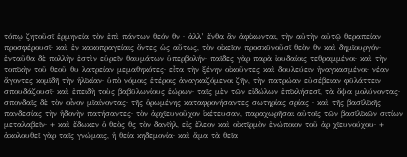τόπῳ ζητοῦσϊ ἑρμηνεία τὸν ἐπὶ πάντων θεόν θν · ἀλλ’ ἔνθα ἂν ἀφίκωνται, τὴν αὐτὴν αὐτῷ θεραπείαν προσφέρουσϊ· καὶ ἐν κακοπραγείαις ὄντες ὡς αὔτως, τὸν οἰκεῖον προσκϋνοῦσϊ θεὸν θν καὶ δημϊουργόν· ἐνταῦθα δὲ πολλὴν ἐστὶν εὑρεῖν θαυμάτων ὑπερβολήν· παῖδες γὰρ παρὰ ἰουδαίοις τεθραμμένοι· καὶ τὴν τοπϊκὴν τοῦ θεοῦ θυ λατρείαν μεμαθηκότες· εἶτα τὴν ξένην οἰκοῦντες καὶ δουλεύειν ἠναγκασμένοι· νέαν ἄγοντες κομϊδῆ τὴν ἡλϊκίαν· ὑπὸ νόμοις ἑτέροις ἀναγκαζόμενοι ζῆν, τὴν πατρώαν εὐσέβειαν φϋλάττειν σπουδάζουσϊ· καὶ ἐπειδὴ τοὺς βαβϋλωνίους ἑώρων· ταῖς μὲν τῶν εἰδώλων ἐπϊκλήσεσϊ, τὰ ὄψα μολύνοντας· σπονδαῖς δὲ τὸν οἶνον μϊαίνοντας· τῆς ὁρωμένης καταφρονήσαντες σωτηρίας σρίας · καὶ τῆς βασϊλϊκῆς πανδεσίας τὴν ἡδονὴν πατήσαντες· τὸν ἀρχϊευνοῦχον ἱκέτευσαν, παραχωρῆσαι αὐτοῖς τῶν βασϊλϊκῶν σιτίων μεταλαβεῖν· + καὶ ἔδωκεν ὁ θεὸς θς τὸν δανϊὴλ, εἰς ἔλεον καὶ οἰκτϊρμὸν ἐνώποιον τοῦ ἀρ χϊευνούχου· + ἀκολουθεῖ γὰρ ταῖς γνώμαις, ἡ θεία κηδεμονία· καὶ ἅμα τὰ θεῖα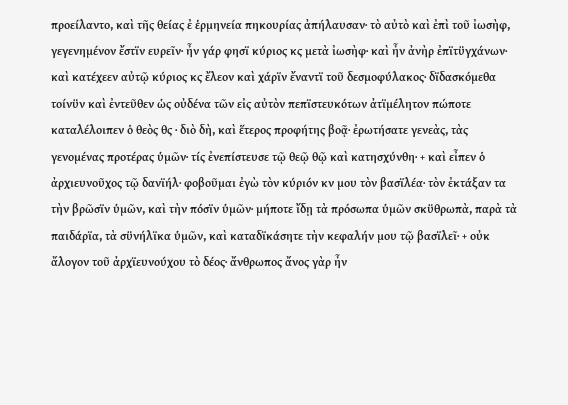προείλαντο, καὶ τῆς θείας ἐ ἑρμηνεία πηκουρίας ἀπήλαυσαν· τὸ αὐτὸ καὶ ἐπὶ τοῦ ἰωσὴφ, γεγενημένον ἔστϊν ευρεῖν· ἦν γάρ φησϊ κύριος κς μετὰ ἰωσὴφ· καὶ ἦν ἀνὴρ ἐπϊτϋγχάνων· καὶ κατέχεεν αὐτῷ κύριος κς ἔλεον καὶ χάρϊν ἔναντϊ τοῦ δεσμοφύλακος· δϊδασκόμεθα τοίνϋν καὶ ἐντεῦθεν ὡς οὐδένα τῶν εἰς αὐτὸν πεπϊστευκότων ἀτϊμέλητον πώποτε καταλέλοιπεν ὁ θεὸς θς · διὸ δὴ, καὶ ἕτερος προφήτης βοᾷ· ἐρωτήσατε γενεὰς, τὰς γενομένας προτέρας ὑμῶν· τίς ἐνεπίστευσε τῷ θεῷ θῷ καὶ κατησχύνθη· + καὶ εἶπεν ὁ ἀρχιευνοῦχος τῷ δανϊήλ· φοβοῦμαι ἐγὼ τὸν κύριόν κν μου τὸν βασϊλέα· τὸν ἐκτάξαν τα τὴν βρῶσϊν ὑμῶν, καὶ τὴν πόσϊν ὑμῶν· μήποτε ἴδῃ τὰ πρόσωπα ὑμῶν σκϋθρωπὰ, παρὰ τὰ παιδάρϊα, τὰ σϋνήλϊκα ὑμῶν, καὶ καταδϊκάσητε τὴν κεφαλήν μου τῷ βασϊλεῖ· + οὐκ ἄλογον τοῦ ἀρχϊευνούχου τὸ δέος· ἄνθρωπος ἄνος γὰρ ἦν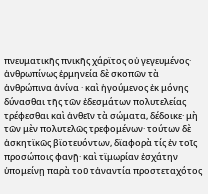πνευματικῆς πνικῆς χάρϊτος οὐ γεγευμένος· ἀνθρωπίνως ἑρμηνεία δὲ σκοπῶν τὰ ἀνθρώπινα ἀνίνα · καὶ ἡγούμενος ἐκ μόνης δύνασθαι τῆς τῶν ἐδεσμάτων πολυτελείας τρέφεσθαι καὶ ἀνθεῖν τὰ σώματα, δέδοικε· μὴ τῶν μὲν πολυτελῶς τρεφομένων· τούτων δὲ ἀσκητϊκῶς βϊοτευόντων, δϊαφορὰ τίς ἐν τοῖς προσώποις φανῇ· καὶ τϊμωρίαν ἐσχάτην ὑπομείνῃ παρὰ τοῦ τἀναντία προστεταχότος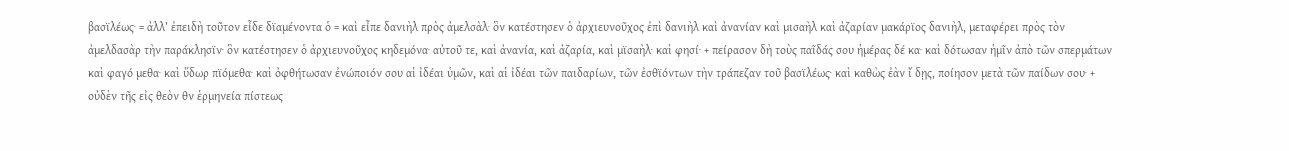βασϊλέως· = ἀλλ’ ἐπειδὴ τοῦτον εἶδε δϊαμένοντα ὁ = καὶ εἶπε δανιὴλ πρὸς ἀμελσὰλ· ὃν κατέστησεν ὁ ἀρχιευνοῦχος ἐπὶ δανιὴλ καὶ ἀνανίαν καὶ μισαὴλ καὶ ἀζαρίαν μακάρϊος δανιὴλ, μεταφέρει πρὸς τὸν ἀμελδασὰρ τὴν παράκλησϊν· ὃν κατέστησεν ὁ ἀρχιευνοῦχος κηδεμόνα· αὐτοῦ τε, καὶ ἀνανία, καὶ ἀζαρία, καὶ μϊσαὴλ· καὶ φησί· + πείρασον δὴ τοὺς παῖδάς σου ἡμέρας δέ κα· καὶ δότωσαν ἡμῖν ἀπὸ τῶν σπερμάτων καὶ φαγό μεθα· καὶ ὕδωρ πϊόμεθα· καὶ ὀφθήτωσαν ἐνώποιόν σου αἱ ἰδέαι ὑμῶν, καὶ αἱ ἰδέαι τῶν παιδαρίων, τῶν ἐσθϊόντων τὴν τράπεζαν τοῦ βασϊλέως· καὶ καθὼς ἐὰν ἴ δῃς, ποίησον μετὰ τῶν παίδων σου· + οὐδὲν τῆς εἰς θεὸν θν ἑρμηνεία πίστεως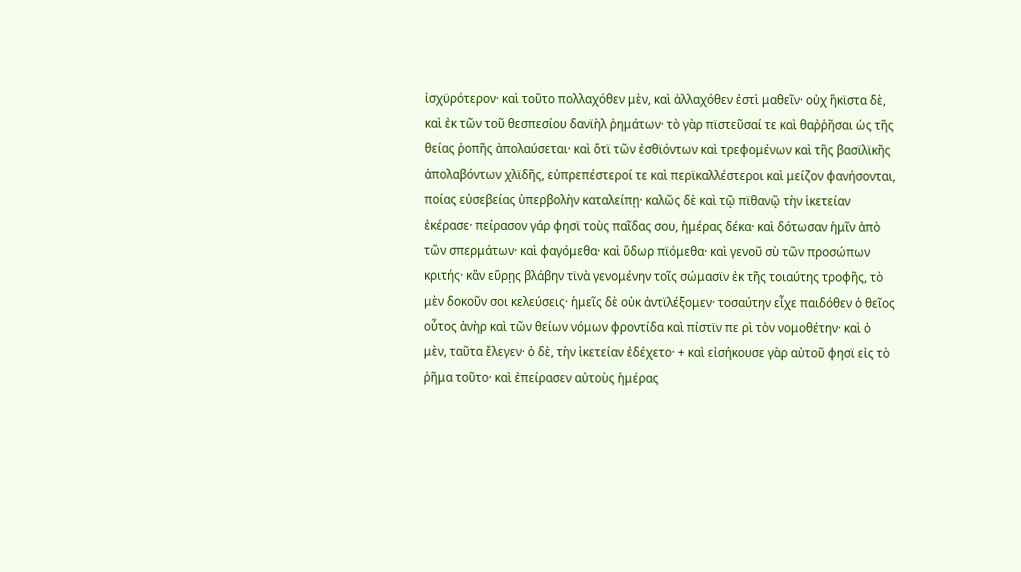ἰσχϋρότερον· καὶ τοῦτο πολλαχόθεν μὲν, καὶ ἀλλαχόθεν ἐστὶ μαθεῖν· οὐχ ἥκϊστα δὲ, καὶ ἐκ τῶν τοῦ θεσπεσίου δανϊὴλ ῥημάτων· τὸ γὰρ πϊστεῦσαί τε καὶ θαῤῥῆσαι ὡς τῆς θείας ῥοπῆς ἀπολαύσεται· καὶ ὅτϊ τῶν ἐσθϊόντων καὶ τρεφομένων καὶ τῆς βασϊλϊκῆς ἀπολαβόντων χλϊδῆς, εὐπρεπέστεροί τε καὶ περϊκαλλέστεροι καὶ μείζον φανήσονται, ποίας εὐσεβείας ὑπερβολὴν καταλείπῃ· καλῶς δὲ καὶ τῷ πϊθανῷ τὴν ἱκετείαν ἐκέρασε· πείρασον γάρ φησϊ τοὺς παῖδας σου, ἡμέρας δέκα· καὶ δότωσαν ἡμῖν ἀπὸ τῶν σπερμάτων· καὶ φαγόμεθα· καὶ ὕδωρ πϊόμεθα· καὶ γενοῦ σὺ τῶν προσώπων κριτής· κἂν εὕρῃς βλάβην τϊνὰ γενομένην τοῖς σώμασϊν ἐκ τῆς τοιαύτης τροφῆς, τὸ μὲν δοκοῦν σοι κελεύσεις· ἡμεῖς δὲ οὐκ ἀντϊλέξομεν· τοσαύτην εἶχε παιδόθεν ὁ θεῖος οὗτος ἀνὴρ καὶ τῶν θείων νόμων φροντίδα καὶ πίστϊν πε ρὶ τὸν νομοθέτην· καὶ ὁ μὲν, ταῦτα ἔλεγεν· ὁ δὲ, τὴν ἱκετείαν ἐδέχετο· + καὶ εἰσήκουσε γὰρ αὐτοῦ φησϊ εἰς τὸ ῥῆμα τοῦτο· καὶ ἐπείρασεν αὐτοὺς ἡμέρας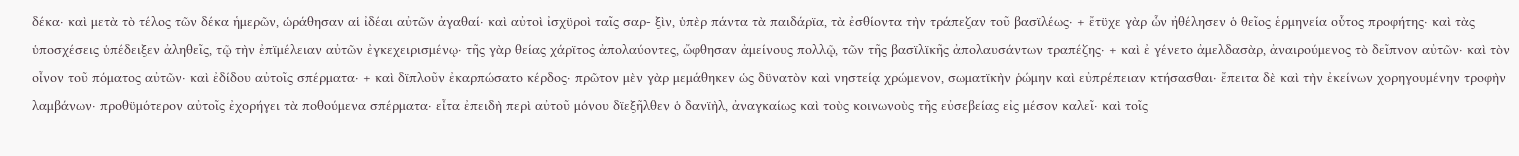δέκα· καὶ μετὰ τὸ τέλος τῶν δέκα ἡμερῶν, ὡράθησαν αἱ ἰδέαι αὐτῶν ἀγαθαί· καὶ αὐτοὶ ἰσχϋροὶ ταῖς σαρ- ξὶν, ὑπὲρ πάντα τὰ παιδάρϊα, τὰ ἐσθίοντα τὴν τράπεζαν τοῦ βασϊλέως· + ἔτϋχε γὰρ ὧν ἠθέλησεν ὁ θεῖος ἑρμηνεία οὗτος προφήτης· καὶ τὰς ὑποσχέσεις ὑπέδειξεν ἀληθεῖς, τῷ τὴν ἐπϊμέλειαν αὐτῶν ἐγκεχειρισμένῳ· τῆς γὰρ θείας χάρϊτος ἀπολαύοντες, ὤφθησαν ἀμείνους πολλῷ, τῶν τῆς βασϊλϊκῆς ἀπολαυσάντων τραπέζης· + καὶ ἐ γένετο ἀμελδασὰρ, ἀναιρούμενος τὸ δεῖπνον αὐτῶν· καὶ τὸν οἶνον τοῦ πόματος αὐτῶν· καὶ ἐδίδου αὐτοῖς σπέρματα· + καὶ δϊπλοῦν ἐκαρπώσατο κέρδος· πρῶτον μὲν γὰρ μεμάθηκεν ὡς δϋνατὸν καὶ νηστείᾳ χρώμενον, σωματϊκὴν ῥώμην καὶ εὐπρέπειαν κτήσασθαι· ἔπειτα δὲ καὶ τὴν ἐκείνων χορηγουμένην τροφὴν λαμβάνων· προθϋμότερον αὐτοῖς ἐχορήγει τὰ ποθούμενα σπέρματα· εἶτα ἐπειδὴ περὶ αὐτοῦ μόνου δϊεξῆλθεν ὁ δανϊὴλ, ἀναγκαίως καὶ τοὺς κοινωνοὺς τῆς εὐσεβείας εἰς μέσον καλεῖ· καὶ τοῖς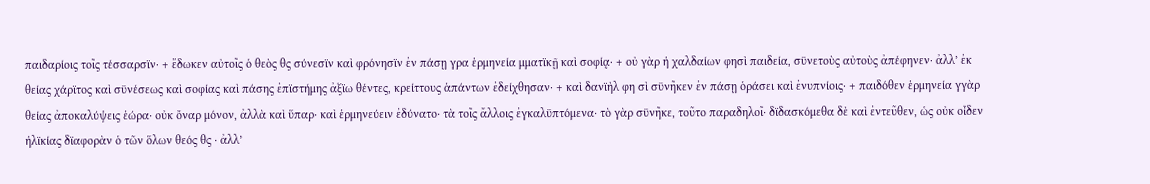παιδαρίοις τοῖς τέσσαρσϊν· + ἔδωκεν αὐτοῖς ὁ θεὸς θς σύνεσϊν καὶ φρόνησϊν ἐν πάσῃ γρα ἑρμηνεία μματϊκῇ καὶ σοφίᾳ· + οὐ γὰρ ἡ χαλδαίων φησὶ παιδεία, σϋνετοὺς αὐτοὺς ἀπέφηνεν· ἀλλ’ ἐκ θείας χάρϊτος καὶ σϋνέσεως καὶ σοφίας καὶ πάσης ἐπϊστήμης ἀξϊω θέντες, κρείττους ἁπάντων ἐδείχθησαν· + καὶ δανϊὴλ φη σὶ σϋνῆκεν ἐν πάσῃ ὁράσει καὶ ἐνυπνίοις· + παιδόθεν ἑρμηνεία γγὰρ θείας ἀποκαλύψεις ἑώρα· οὐκ ὄναρ μόνον, ἀλλὰ καὶ ὕπαρ· καὶ ἑρμηνεύειν ἐδύνατο· τὰ τοῖς ἄλλοις ἐγκαλϋπτόμενα· τὸ γὰρ σϋνῆκε, τοῦτο παραδηλοῖ· δϊδασκόμεθα δὲ καὶ ἐντεῦθεν, ὡς οὐκ οἶδεν ἡλϊκίας δϊαφορὰν ὁ τῶν ὅλων θεός θς · ἀλλ’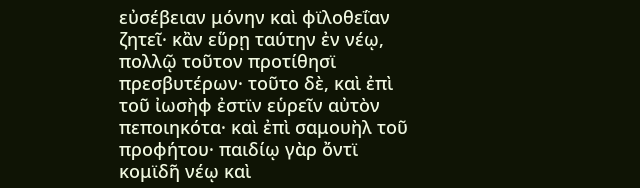εὐσέβειαν μόνην καὶ φϊλοθεΐαν ζητεῖ· κἂν εὕρῃ ταύτην ἐν νέῳ, πολλῷ τοῦτον προτίθησϊ πρεσβυτέρων· τοῦτο δὲ, καὶ ἐπὶ τοῦ ἰωσὴφ ἐστϊν εὑρεῖν αὐτὸν πεποιηκότα· καὶ ἐπὶ σαμουὴλ τοῦ προφήτου· παιδίῳ γὰρ ὄντϊ κομϊδῆ νέῳ καὶ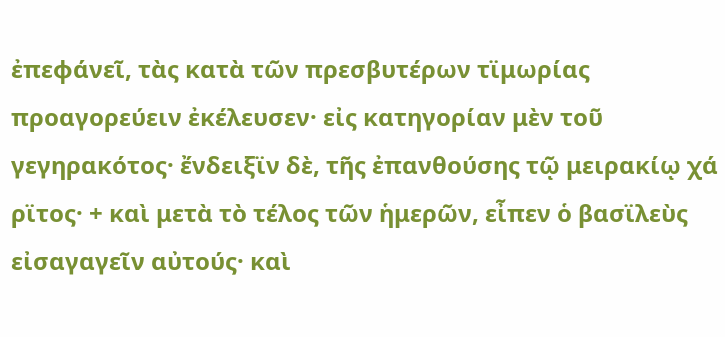ἐπεφάνεῖ, τὰς κατὰ τῶν πρεσβυτέρων τϊμωρίας προαγορεύειν ἐκέλευσεν· εἰς κατηγορίαν μὲν τοῦ γεγηρακότος· ἔνδειξϊν δὲ, τῆς ἐπανθούσης τῷ μειρακίῳ χά ρϊτος· + καὶ μετὰ τὸ τέλος τῶν ἡμερῶν, εἶπεν ὁ βασϊλεὺς εἰσαγαγεῖν αὐτούς· καὶ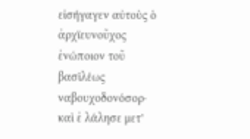εἰσήγαγεν αὐτοὺς ὁ ἀρχϊευνοῦχος ἐνώποιον τοῦ βασϊλέως ναβουχοδονόσορ· καὶ ἐ λάλησε μετ’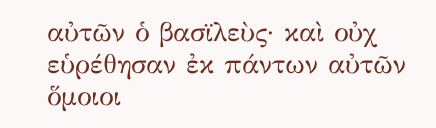αὐτῶν ὁ βασϊλεὺς· καὶ οὐχ εὑρέθησαν ἐκ πάντων αὐτῶν ὅμοιοι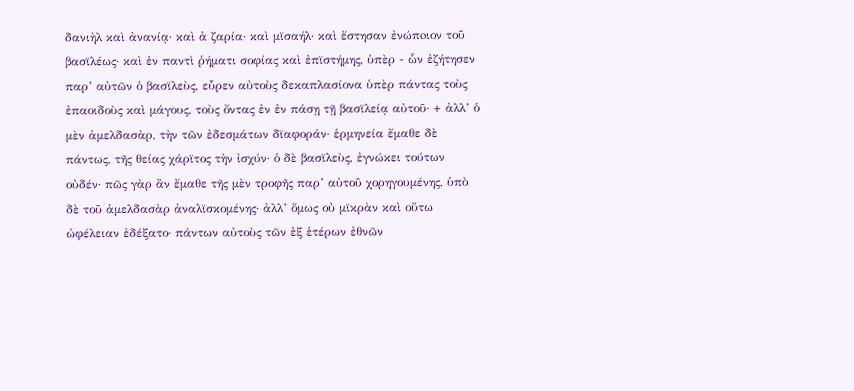δανιὴλ καὶ ἀνανίᾳ· καὶ ἀ ζαρία· καὶ μϊσαήλ· καὶ ἔστησαν ἐνώπoιον τοῦ βασϊλέως· καὶ ἐν παντὶ ῥήματι σοφίας καὶ ἐπϊστήμης, ὑπὲρ - ὧν ἐζήτησεν παρ’ αὐτῶν ὁ βασϊλεὺς, εὗρεν αὐτοὺς δεκαπλασίονα ὑπὲρ πάντας τοὺς ἐπαοιδοὺς καὶ μάγους, τοὺς ὄντας ἐν ἐν πάσῃ τῇ βασϊλείᾳ αὐτοῦ· + ἀλλ’ ὁ μὲν ἀμελδασὰρ, τὴν τῶν ἐδεσμάτων δϊαφοράν· ἑρμηνεία ἔμαθε δὲ πάντως, τῆς θείας χάρϊτος τὴν ἰσχύν· ὁ δὲ βασϊλεὺς, ἐγνώκει τούτων οὐδέν· πῶς γὰρ ἂν ἔμαθε τῆς μὲν τροφῆς παρ’ αὐτοῦ χορηγουμένης, ὑπὸ δὲ τοῦ ἀμελδασὰρ ἀναλϊσκομένης· ἀλλ’ ὅμως οὐ μϊκρὰν καὶ οὕτω ὠφέλειαν ἐδέξατο· πάντων αὐτοὺς τῶν ἐξ ἑτέρων ἐθνῶν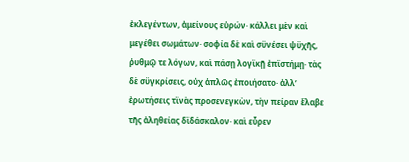ἐκλεγέντων, ἀμείνους εὑρών· κάλλει μὲν καὶ μεγέθει σωμάτων· σοφία δὲ καὶ σϋνέσει ψϋχῆς, ῥυθμῷ τε λόγων, καὶ πάσῃ λογϊκῇ ἐπϊστήμῃ· τὰς δὲ σϋγκρίσεις, οὐχ ἁπλῶς ἐποιήσατο· ἀλλ’ ἐρωτήσεις τϊνὰς προσενεγκὼν, τὴν πείραν ἔλαβε τῆς ἀληθείας δϊδάσκαλον· καὶ εὗρεν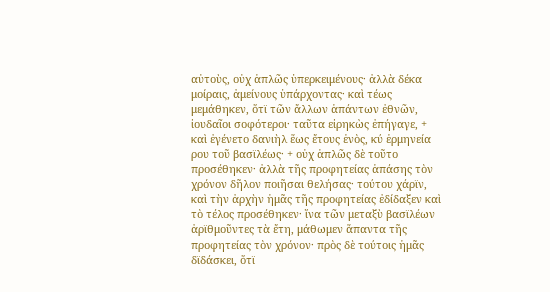αὐτοὺς, οὐχ ἁπλῶς ὑπερκειμένους· ἀλλὰ δέκα μοίραις, ἀμείνους ὑπάρχοντας· καὶ τέως μεμάθηκεν, ὅτϊ τῶν ἄλλων ἁπάντων ἐθνῶν, ἰουδαῖοι σοφότεροι· ταῦτα εἰρηκὼς ἐπήγαγε, + καὶ ἐγένετο δανιὴλ ἕως ἔτους ἑνὸς, κύ ἑρμηνεία ρου τοῦ βασϊλέως· + οὐχ ἁπλῶς δὲ τοῦτο προσέθηκεν· ἀλλὰ τῆς προφητείας ἁπάσης τὸν χρόνον δῆλον ποιῆσαι θελήσας· τούτου χάρϊν, καὶ τὴν ἀρχὴν ἡμᾶς τῆς προφητείας ἐδίδαξεν καὶ τὸ τέλος προσέθηκεν· ἵνα τῶν μεταξὺ βασϊλέων ἀρϊθμοῦντες τὰ ἔτη, μάθωμεν ἅπαντα τῆς προφητείας τὸν χρόνον· πρὸς δὲ τούτοις ἡμᾶς δϊδάσκει, ὅτϊ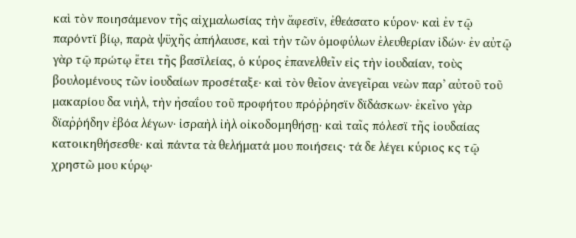καὶ τὸν ποιησάμενον τῆς αἰχμαλωσίας τὴν ἄφεσϊν, ἐθεάσατο κύρον· καὶ ἐν τῷ παρόντϊ βίῳ, παρὰ ψϋχῆς ἀπήλαυσε, καὶ τὴν τῶν ὁμοφύλων ἐλευθερίαν ἰδών· ἐν αὐτῷ γὰρ τῷ πρώτῳ ἔτει τῆς βασϊλείας, ὁ κύρος ἐπανελθεῖν εἰς τὴν ἰουδαίαν, τοὺς βουλομένους τῶν ἰουδαίων προσέταξε· καὶ τὸν θεῖον ἀνεγεῖραι νεὼν παρ’ αὐτοῦ τοῦ μακαρίου δα νιὴλ, τὴν ἠσαΐου τοῦ προφήτου πρόῤῥησϊν δϊδάσκων· ἐκεῖνο γὰρ δϊαῤῥήδην ἐβόα λέγων· ἰσραὴλ ἰὴλ οἰκοδομηθήσῃ· καὶ ταῖς πόλεσϊ τῆς ἰουδαίας κατοικηθήσεσθε· καὶ πάντα τὰ θελήματά μου ποιήσεις· τά δε λέγει κύριος κς τῷ χρηστῶ μου κύρῳ·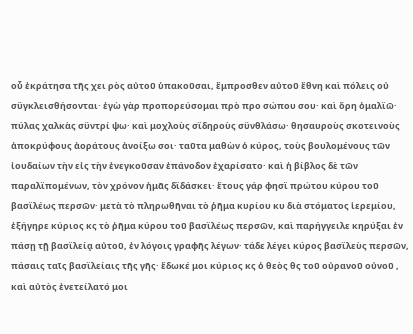οὗ ἐκράτησα τῆς χει ρὸς αὐτοῦ ὑπακοῦσαι, ἔμπροσθεν αὐτοῦ ἔθνη καὶ πόλεις οὐ σϋγκλεισθήσονται· ἐγὼ γὰρ προπορεύσομαι πρὸ προ σώπου σου· καὶ ὄρη ὁμαλϊῶ· πύλας χαλκὰς σϋντρί ψω· καὶ μοχλοὺς σϊδηροὺς σϋνθλάσω· θησαυροὺς σκοτεινοὺς ἀποκρύφους ἀοράτους ἀνοίξω σοι· ταῦτα μαθὼν ὁ κύρος, τοὺς βουλομένους τῶν ἰουδαίων τὴν εἰς τὴν ἐνεγκοῦσαν ἐπάνοδον ἐχαρίσατο· καὶ ἡ βίβλος δὲ τῶν παραλϊπομένων, τὸν χρόνον ἡμᾶς δϊδάσκει· ἔτους γάρ φησϊ πρώτου κύρου τοῦ βασϊλέως περσῶν· μετὰ τὸ πληρωθῆναι τὸ ῥῆμα κυρίου κυ διὰ στόματος ἱερεμίου, ἐξήγηρε κύριος κς τὸ ῥῆμα κύρου τοῦ βασϊλέως περσῶν, καὶ παρήγγειλε κηρύξαι ἐν πάσῃ τῇ βασϊλείᾳ αὐτοῦ, ἐν λόγοις γραφῆς λέγων· τάδε λέγει κύρος βασϊλεὺς περσῶν, πάσαις ταῖς βασϊλείαις τῆς γῆς· ἔδωκέ μοι κύριος κς ὁ θεὸς θς τοῦ οὐρανοῦ οὐνοῦ , καὶ αὐτὸς ἐνετείλατό μοι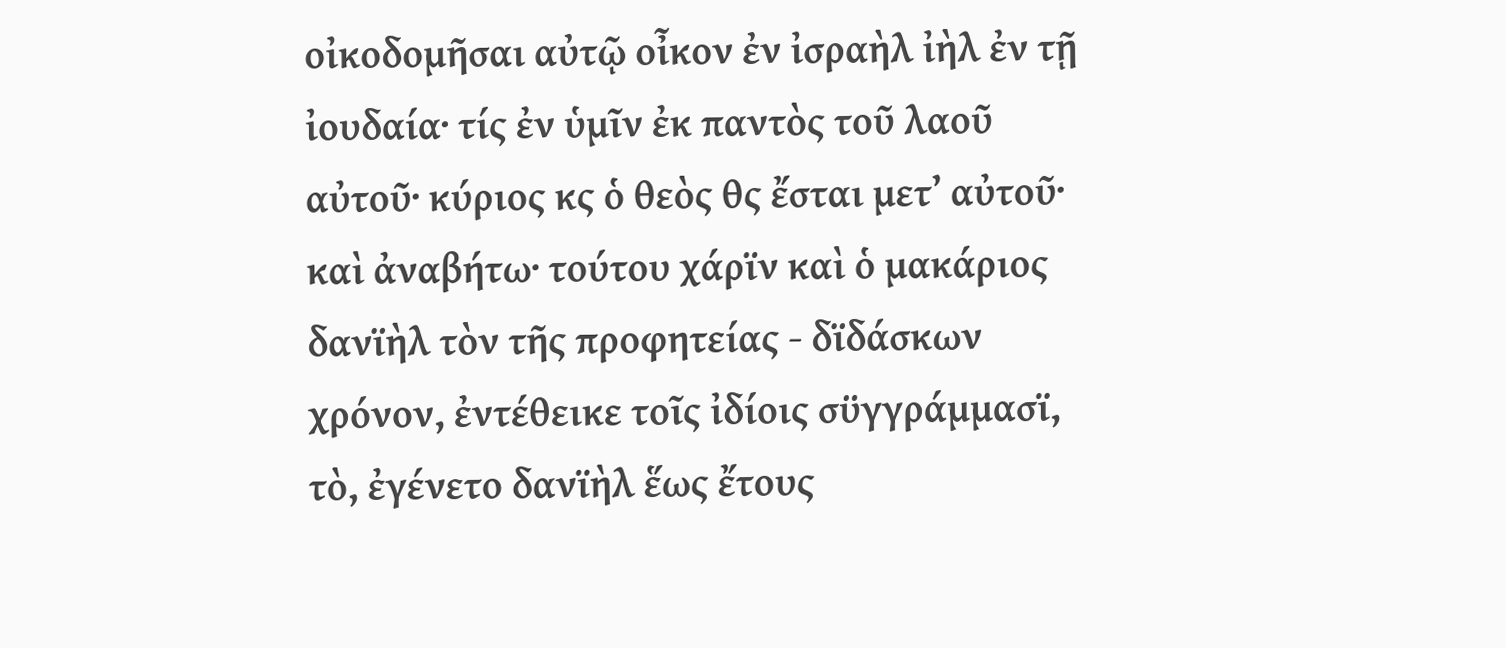οἰκοδομῆσαι αὐτῷ οἶκον ἐν ἰσραὴλ ἰὴλ ἐν τῇ ἰουδαία· τίς ἐν ὑμῖν ἐκ παντὸς τοῦ λαοῦ αὐτοῦ· κύριος κς ὁ θεὸς θς ἔσται μετ’ αὐτοῦ· καὶ ἀναβήτω· τούτου χάρϊν καὶ ὁ μακάριος δανϊὴλ τὸν τῆς προφητείας - δϊδάσκων χρόνον, ἐντέθεικε τοῖς ἰδίοις σϋγγράμμασϊ, τὸ, ἐγένετο δανϊὴλ ἕως ἔτους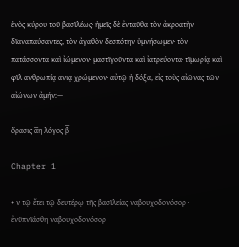ἑνὸς κύρου τοῦ βασϊλέως· ἡμεῖς δὲ ἐνταῦθα τὸν ἀκροατὴν δϊαναπαύσαντες, τὸν ἀγαθὸν δεσπότην ὑμνήσωμεν· τὸν πατάσσοντα καὶ ἰώμενον· μαστϊγοῦντα καὶ ἰατρεύοντα· τϊμωρίᾳ καὶ φϊλ ανθρωπίᾳ ανιᾳ χρώμενον· αὐτῷ ἡ δόξα, εἰς τοὺς αἰῶνας τῶν αἰώνων ἀμήν:—

ὅρασις α̅η λόγος β̅

Chapter 1

+ ν τῷ ἔτει τῷ δευτέρῳ τῆς βασϊλείας ναβουχοδονόσορ · ἐνϋπνϊάσθη ναβουχοδονόσορ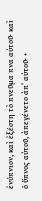ἐνύπνιον, καὶ ἐξέστη τὸ πνεῦμα πνα αὐτοῦ· καὶ ὁ ὕπνος αὐτοῦ, ἀπεγένετο ἀπ’ αὐτοῦ· +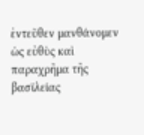ἐντεῦθεν μανθάνομεν ὡς εὐθὺς καὶ παραχρῆμα τῆς βασϊλείας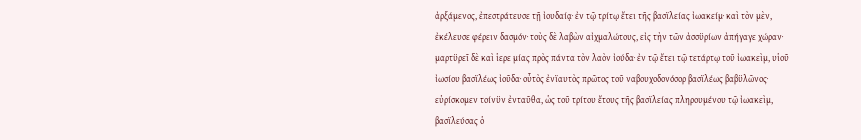ἀρξάμενος, ἐπεστράτευσε τῇ ἰουδαίᾳ· ἐν τῷ τρίτῳ ἔτει τῆς βασϊλείας ἰωακείμ· καὶ τὸν μὲν, ἐκέλευσε φέρειν δασμόν· τοὺς δὲ λαβὼν αἰχμαλώτους, εἰς τὴν τῶν ἀσσϋρίων ἀπήγαγε χώραν· μαρτϋρεῖ δὲ καὶ ἱερε μίας πρὸς πάντα τὸν λαὸν ἰούδα· ἐν τῷ ἔτει τῷ τετάρτῳ τοῦ ἰωακεὶμ, υἱοῦ ἰωσίου βασϊλέως ἰοῦδα· οὗτὸς ἐνϊαυτὸς πρῶτος τοῦ ναβουχοδονόσορ βασϊλέως βαβϋλῶνος· εὑρίσκομεν τοίνϋν ἐνταῦθα, ὡς τοῦ τρίτου ἔτους τῆς βασϊλείας πληρουμένου τῷ ἰωακεὶμ, βασϊλεύσας ὁ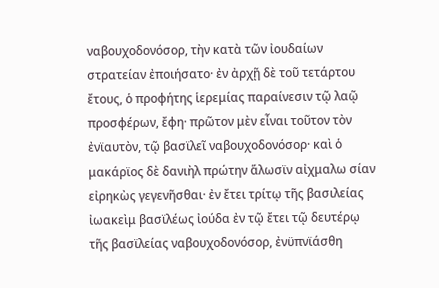ναβουχοδονόσορ, τὴν κατὰ τῶν ἰουδαίων στρατείαν ἐποιήσατο· ἐν ἀρχῇ δὲ τοῦ τετάρτου ἔτους, ὁ προφήτης ἱερεμίας παραίνεσιν τῷ λαῷ προσφέρων, ἔφη· πρῶτον μὲν εἶναι τοῦτον τὸν ἐνϊαυτὸν, τῷ βασϊλεῖ ναβουχοδονόσορ· καὶ ὁ μακάρϊος δὲ δανιὴλ πρώτην ἅλωσϊν αἰχμαλω σίαν εἰρηκὼς γεγενῆσθαι· ἐν ἔτει τρίτῳ τῆς βασιλείας ἰωακεὶμ βασϊλέως ἰούδα ἐν τῷ ἔτει τῷ δευτέρῳ τῆς βασϊλείας ναβουχοδονόσορ, ἐνϋπνϊάσθη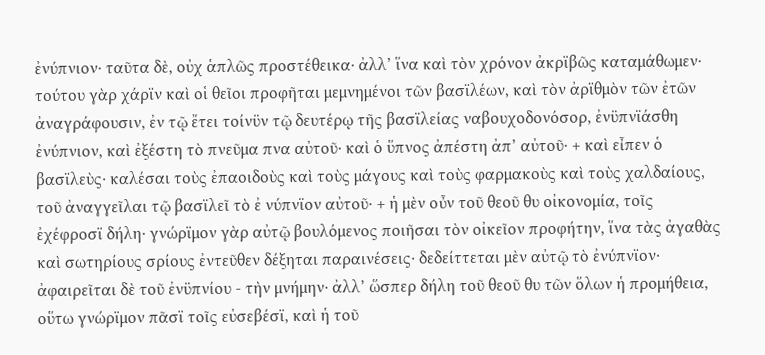ἐνύπνιον· ταῦτα δὲ, οὐχ ἁπλῶς προστέθεικα· ἀλλ’ ἵνα καὶ τὸν χρόνον ἀκρϊβῶς καταμάθωμεν· τούτου γὰρ χάρϊν καὶ οἱ θεῖοι προφῆται μεμνημένοι τῶν βασϊλέων, καὶ τὸν ἀρϊθμὸν τῶν ἐτῶν ἀναγράφουσιν, ἐν τῷ ἔτει τοίνϋν τῷ δευτέρῳ τῆς βασϊλείας ναβουχοδονόσορ, ἐνϋπνϊάσθη ἐνύπνιον, καὶ ἐξέστη τὸ πνεῦμα πνα αὐτοῦ· καὶ ὁ ὕπνος ἀπέστη ἀπ’ αὐτοῦ· + καὶ εἶπεν ὁ βασϊλεὺς· καλέσαι τοὺς ἐπαοιδοὺς καὶ τοὺς μάγους καὶ τοὺς φαρμακοὺς καὶ τοὺς χαλδαίους, τοῦ ἀναγγεῖλαι τῷ βασϊλεῖ τὸ ἐ νύπνϊον αὐτοῦ· + ἡ μὲν οὖν τοῦ θεοῦ θυ οἰκονομία, τοῖς ἐχέφροσϊ δήλη· γνώρϊμον γὰρ αὐτῷ βουλόμενος ποιῆσαι τὸν οἰκεῖον προφήτην, ἵνα τὰς ἀγαθὰς καὶ σωτηρίους σρίους ἐντεῦθεν δέξηται παραινέσεις· δεδείττεται μὲν αὐτῷ τὸ ἐνύπνϊον· ἀφαιρεῖται δὲ τοῦ ἐνϋπνίου - τὴν μνήμην· ἀλλ’ ὥσπερ δήλη τοῦ θεοῦ θυ τῶν ὅλων ἡ προμήθεια, οὕτω γνώρϊμον πᾶσϊ τοῖς εὐσεβέσϊ, καὶ ἡ τοῦ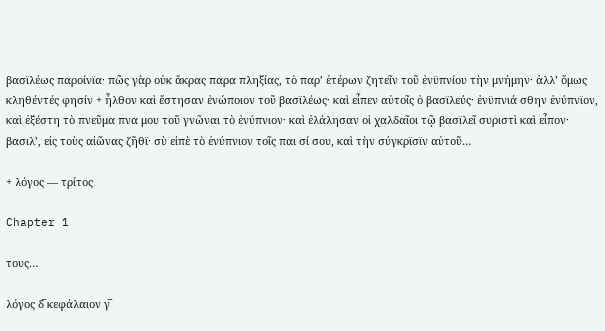βασϊλέως παροίνϊα· πῶς γὰρ οὐκ ἄκρας παρα πληξίας, τὸ παρ’ ἑτέρων ζητεῖν τοῦ ἐνϋπνίου τὴν μνήμην· ἀλλ’ ὅμως κληθέντές φησίν + ἦλθον καὶ ἔστησαν ἐνώποιον τοῦ βασϊλέως· καὶ εἶπεν αὐτοῖς ὁ βασϊλεύς· ἐνϋπνιά σθην ἐνύπνϊον, καὶ ἐξέστη τὸ πνεῦμα πνα μου τοῦ γνῶναι τὸ ἐνύπνιον· καὶ ἐλάλησαν οἱ χαλδαῖοι τῷ βασϊλεῖ συριστὶ καὶ εἶπον· βασιλ’, εἰς τοὺς αἰῶνας ζῆθϊ· σὺ εἰπὲ τὸ ἐνύπνιον τοῖς παι σί σου, καὶ τὴν σύγκρϊσϊν αὐτοῦ…

+ λόγος — τρίτος

Chapter 1

τους…

λόγος δ̅ κεφάλαιον γ̅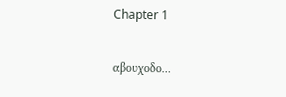Chapter 1

αβουχοδο…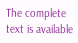The complete text is available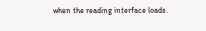when the reading interface loads.